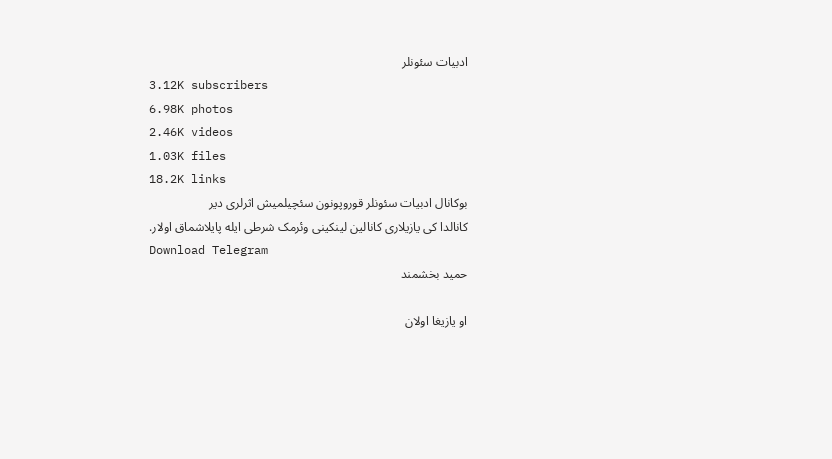ادبیات سئونلر
3.12K subscribers
6.98K photos
2.46K videos
1.03K files
18.2K links
بوکانال ادبیات سئونلر قوروپونون سئچیلمیش اثرلری دیر
کانالدا کی یازیلاری کانالین لینکینی وئرمک شرطی ایله پایلاشماق اولار.
Download Telegram
حمید بخشمند

او یازیغا اولان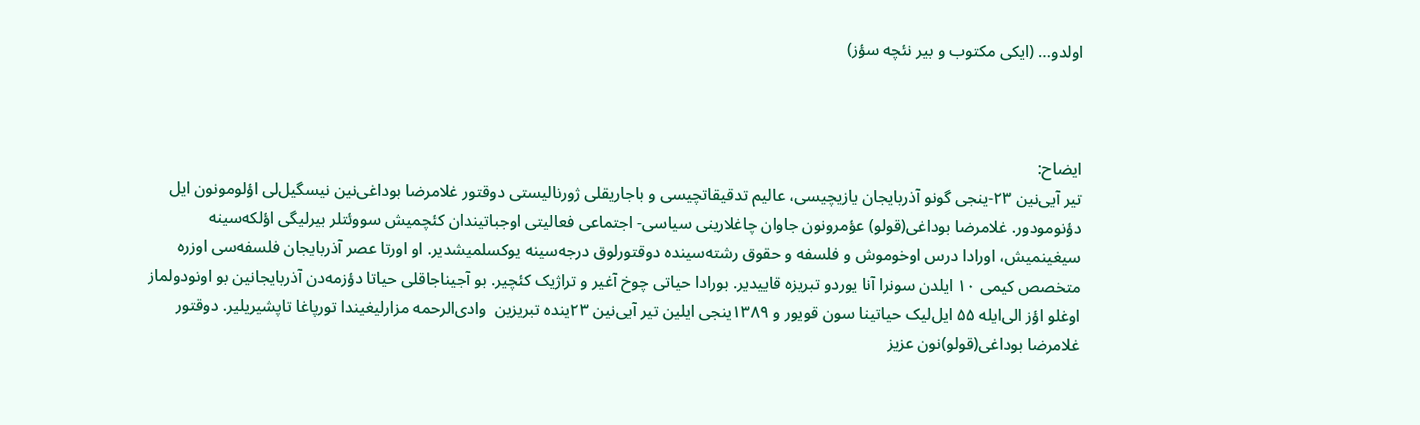اولدو… (ایکی مکتوب و بیر نئچه سؤز)



ایضاح:
تیر آیی‌نین ۲۳-ینجی گونو آذربایجان یازیچیسی، عالیم تدقیقاتچیسی و باجاریقلی ژورنالیستی دوقتور غلامرضا بوداغی‌نین نیسگیل‌لی اؤلومونون ایل‌ دؤنومودور. غلامرضا بوداغی(قولو) عؤمرونون جاوان چاغلارینی سیاسی- اجتماعی فعالیتی اوجباتیندان کئچمیش سووئتلر بیرلیگی اؤلکه‌سینه سیغینمیش، اورادا درس اوخوموش و فلسفه و حقوق رشته‌سینده دوقتورلوق درجه‌سینه یوکسلمیشدیر. او اورتا عصر آذربایجان فلسفه‌سی اوزره متخصص کیمی ۱۰ ایلدن سونرا آنا یوردو تبریزه قاییدیر. بورادا حیاتی چوخ آغیر و تراژیک کئچیر. بو آجیناجاقلی حیاتا دؤزمه‌دن آذربایجانین بو اونودولماز اوغلو اؤز الی‌ایله ۵۵ ایل‌لیک حیاتینا سون قویور و ۱۳۸۹ینجی ایلین تیر آیی‌نین ۲۳ینده تبریزین  وادی‌الرحمه مزارلیغیندا تورپاغا تاپشیریلیر. دوقتور غلامرضا بوداغی(قولو)نون عزیز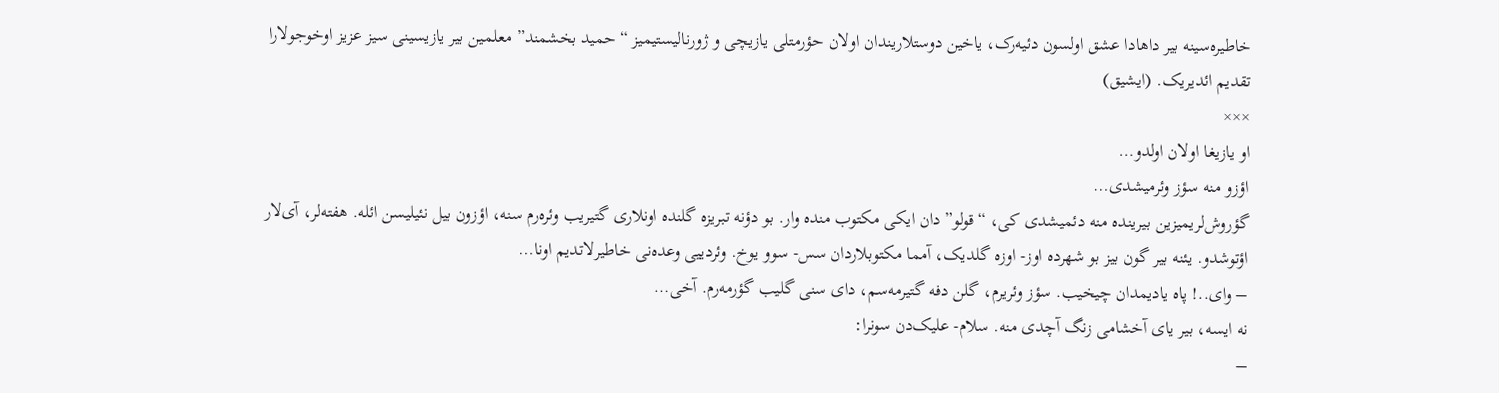خاطیره‌سینه بیر داهادا عشق اولسون دئیه‌رک، یاخین دوستلاریندان اولان حؤرمتلی یازیچی و ژورنالیستیمیز “حمید بخشمند” معلمین بیر یازیسینی سیز عزیز اوخوجولارا تقدیم ائدیریک. (ایشیق)
×××
او یازیغا اولان اولدو…
اؤزو منه سؤز وئرمیشدی…
گؤروش‌لریمیزین بیرینده منه دئمیشدی کی، “قولو”دان ایکی مکتوب منده وار. بو دؤنه تبریزه گلنده اونلاری گتیریب وئره‌رم سنه، اؤزون بیل نئیلیسن ائله. هفته‌لر، آی‌لار اؤتوشدو. یئنه بیر گون بیز بو شهرده اوز- اوزه گلدیک، آمما مکتوبلاردان سس- سوو یوخ. وئردییی وعده‌نی خاطیرلاتدیم اونا…
– وای..! پاه یادیمدان چیخیب. سؤز وئریرم، گلن دفه گتیرمه‌سم، دای سنی گلیب گؤرمه‌رم. آخی…
نه ایسه، بیر یای آخشامی زنگ آچدی منه. سلام- علیک‌دن سونرا:
–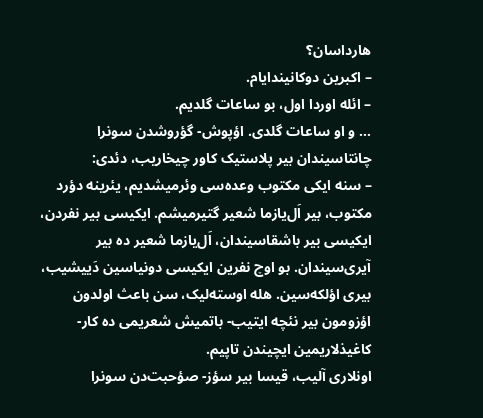هارداسان؟
– اکبرین دوکانیندایام.
– ائله اوردا اول، بو ساعات گلدیم.
… و او ساعات گلدی. اؤپوش- گؤروشدن سونرا چانتاسیندان بیر پلاستیک کاور چیخاریب، دئدی:
– سنه ایکی مکتوب وعده‌سی وئرمیشدیم، یئرینه دؤرد مکتوب، بیر ‌اَل‌یازما شعیر گتیرمیشم. ایکیسی بیر نفردن، ایکیسی بیر باشقاسیندان، اَل‌یازما شعیر ده بیر آیری‌سیندان. بو اوچ نفرین ایکیسی دونیاسین دَییشیب، بیری اؤلکه‌سین. هله اوسته‌لیک، سن باعث اولدون اؤزومون بیر نئچه ایتیب- باتمیش شعریمی ده کار- کاغیذلاریمین ایچیندن تاپیم.
اونلاری آلیب، قیسا بیر سؤز- صؤحبت‌دن سونرا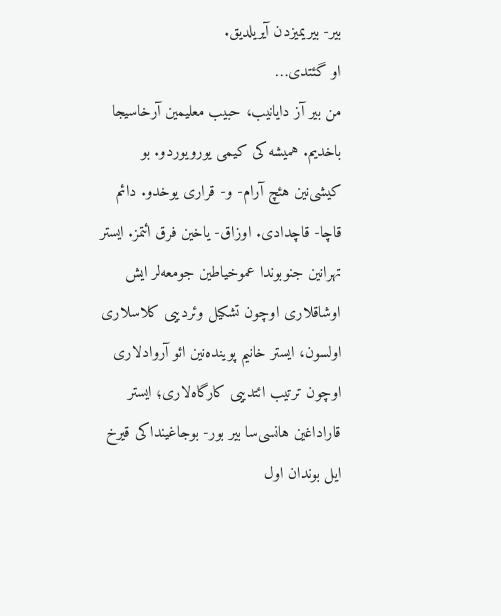بیر- بیریمیزدن آیریلدیق.
او گئتدی…
من بیر آز دایانیب، حبیب معلیمین آرخاسیجا باخدیم. همیشه کی کیمی یورویوردو. بو کیشی‌نین هئچ آرام- و- قراری یوخدو. دائم قاچا- قاچدادی. اوزاق- یاخین فرق ائتمز. ایستر تهرانین جنوبوندا عموخیاطین جومعه‌لر ایش اوشاقلاری اوچون تشکیل وئردییی کلاسلاری اولسون، ایستر خانیم پوینده‌نین ائو آروادلاری اوچون ترتیب ائتدییی کارگاه‌لاری؛ ایستر قاراداغین هانسی‌سا بیر بور- بوجاغینداکی قیرخ ایل بوندان اول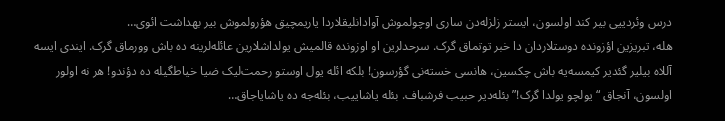درس وئردییی بیر کند اولسون، ایستر زلزله‌دن ساری اوچولموش آوادانلیقلاردا یاریمچیق هؤرولموش بیر بهداشت ائوی…
هله، تبریزین اؤزونده دوستلاردان دا خبر توتماق گرک. سرحدلرین او اوزونده قالمیش یولداشلارین عائله‌لرینه ده باش وورماق گرک. ایندی ایسه آللاه بیلیر گئدیر کیمسه‌یه باش چکسین، هانسی خسته‌نی گؤرسون! بلکه ائله یول اوستو رحمت‌لیک ضیا خیاط‌گیله ده دؤندو! هر نه اولور اولسون، آنجاق “یولچو یولدا گرک!” بئله‌دیر حبیب فرشباف. بئله یاشاییب، بئله‌جه ده یاشایاجاق…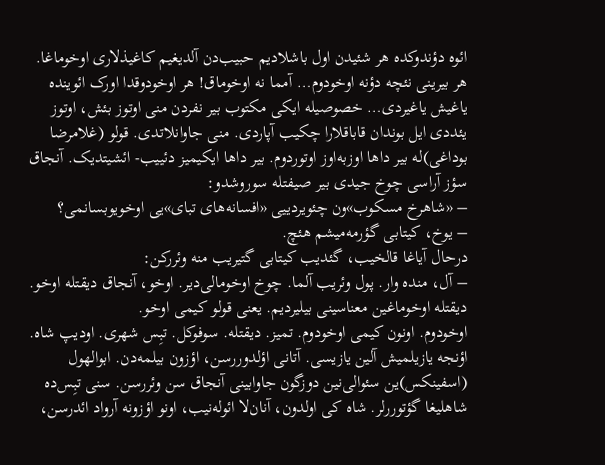ائوه دؤندوکده هر شئیدن اول باشلادیم حبیب‌دن آلدیغیم کاغیذلاری اوخوماغا. هر بیرینی نئچه دؤنه اوخودوم… آمما نه اوخوماق! هر اوخودوقدا اورک ائوینده یاغیش یاغیردی… خصوصیله ایکی مکتوب بیر نفردن منی اوتوز بئش، اوتوز یئددی ایل‌ بوندان قاباقلارا چکیب آپاردی. منی جاوانلاتدی. قولو (غلامرضا بوداغی)له بیر داها اوزبه‌اوز اوتوردوم. بیر داها ایکیمیز دئییب- ائشیتدیک. آنجاق سؤز آراسی چوخ جیدی بیر صیفتله سوروشدو:
– «شاهرخ مسکوب»ون چئویردییی «افسانه‌های تبای»یی اوخویوبسانمی؟
– یوخ، کیتابی گؤرمه‌میشم هئچ.
درحال آیاغا قالخیب، گئدیب کیتابی گتیریب منه وئررکن:
– آل، منده وار. پول وئریب آلما. چوخ اوخومالی‌دیر. اوخو، آنجاق دیقتله اوخو.
دیقتله اوخوماغین معناسینی بیلیردیم. یعنی قولو کیمی اوخو.
اوخودوم. اونون کیمی اوخودوم. تمیز. دیقتله. سوفوکل. تبِس شهری. اودیپ شاه. اؤنجه یازیلمیش آلین یازیسی. آتانی اؤلدوررسن، اؤزون بیلمه‌دن. ابوالهول (اسفینکس)ین سئوالی‌نین دوزگون جاوابینی آنجاق سن وئررسن. سنی تبِس‌ده شاهلیغا گؤتوررلر. شاه کی اولدون، آنان‌لا ائوله‌نیب، اونو اؤزونه آرواد ائدرسن،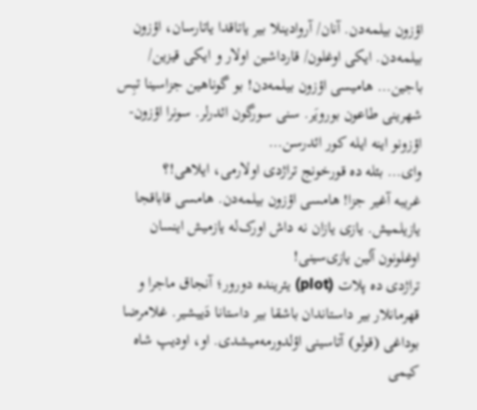اؤزون بیلمه‌دن. آنان/ آروادینلا بیر یاتاقدا یاتارسان، اؤزون بیلمه‌دن. ایکی اوغلون/ قارداشین اولار و ایکی قیزین/ باجین… هامیسی اؤزون بیلمه‌دن! بو گوناهین جزاسینا تبِس شهرینی طاعون بورویَر. سنی سورگون ائدرلر. سونرا اؤزون- اؤزونو اینه ایله کور ائدرسن…
وای… بئله ده قورخونج تراژدی اولارمی، ایلاهی!؟
غریبه آغیر جزا! هامسی اؤزون بیلمه‌دن. هامسی قاباقجا یازیلمیش. یازی یازان نه داش اورک‌له یازمیش اینسان اوغلونون آلین یازی‌سینی!
تراژدی ده پلات (plot) یئرینده دورور؛ آنجاق ماجرا و قهرمانلار بیر داستاندان باشقا بیر داستانا دَییشیر. غلامرضا بوداغی (قولو) آتاسینی اؤلدورمه‌میشدی. او، اودیپ شاه کیمی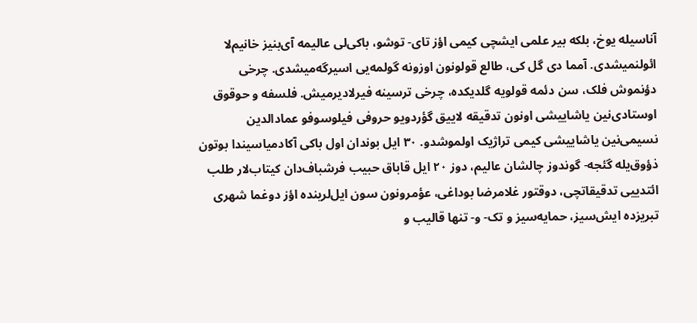آناسیله یوخ، بلکه بیر علمی ایشچی کیمی اؤز تای- توشو، باکی‌لی عالیمه آی‌بنیز خانیم‌لا ائولنمیشدی. آمما دی گل کی، طالع قولونون اوزونه گولمه‌یی اسیرگه‌میشدی. چرخی دؤنموش فلک، سن دئمه قولویه گلدیکده، چرخی ترسینه فیرلادیرمیش. فلسفه و حوقوق اوستادی‌نین یاشاییشی اونون تدقیقه لاییق گؤردویو حروفی‌ فیلوسوفو عمادالدین نسیمی‌نین یاشاییشی کیمی تراژیک اولموشدو. ۳۰ ایل بوندان اول باکی‌ آکادمیاسیندا بوتون ذؤوق‌یله گئجه- گوندوز چالشان عالیم، دوز ۲۰ ایل قاباق حبیب فرشباف‌دان کیتاب‌لار طلب ائتدییی تدقیقاتچی، دوقتور غلامرضا بوداغی، عؤمرونون سون ایل‌لرینده اؤز دوغما شهری تبریزده ایش‌سیز، حمایه‌سیز و تک- و- تنها قالیب و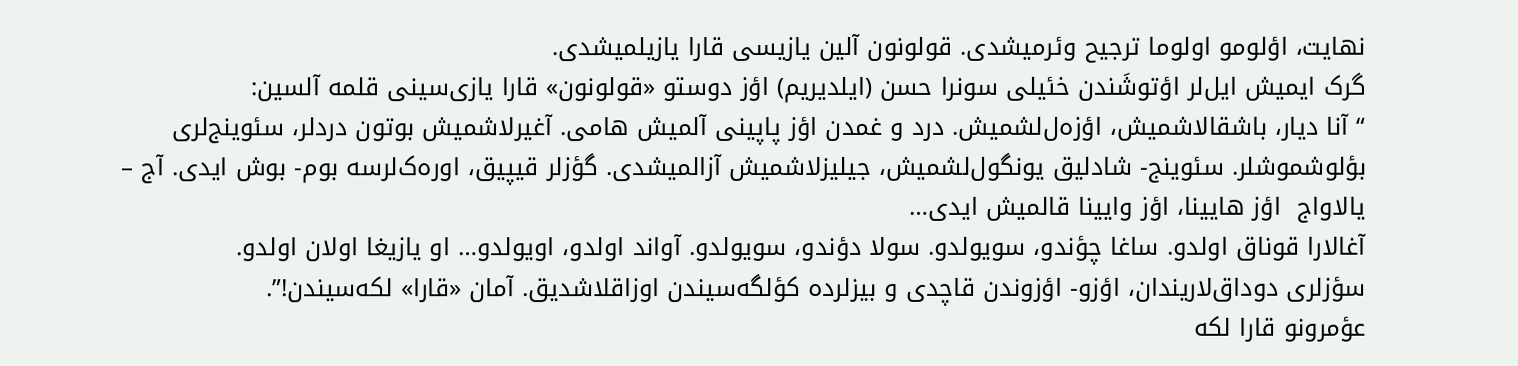نهایت، اؤلومو اولوما ترجیح وئرمیشدی. قولونون آلین یازیسی قارا یازیلمیشدی.
گرک ایمیش ایل‌لر اؤتوشَندن خئیلی سونرا حسن (ایلدیریم) اؤز دوستو «قولونون» قارا یازی‌سینی قلمه آلسین:
“آنا دیار، باشقالاشمیش، اؤزه‌ل‌لشمیش. درد و غمدن اؤز پاپینی آلمیش هامی. آغیرلاشمیش بوتون دردلر، سئوینج‌لری بؤلوشموشلر. سئوینج- شادلیق یونگول‌لشمیش، جیلیزلاشمیش آزالمیشدی. گؤزلر قیپیق، اوره‌ک‌لرسه بوم- بوش ایدی. آج – یالاواج  اؤز هایینا، اؤز وایینا قالمیش ایدی…
آغالارا قوناق اولدو. ساغا چؤندو، سویولدو. سولا دؤندو، سویولدو. آواند اولدو، اویولدو… او یازیغا اولان اولدو.
سؤزلری دوداق‌لاریندان، اؤزو- اؤزوندن قاچدی و بیزلرده کؤلگه‌سیندن اوزاقلاشدیق. آمان «قارا» لکه‌سیندن!”.
عؤمرونو قارا لکه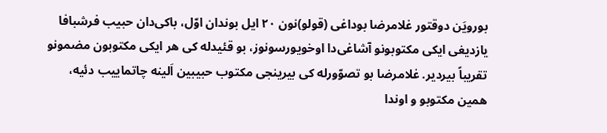بورویَن دوقتور غلامرضا بوداغی (قولو)نون ۲۰ ایل بوندان اوّل، باکی‌دان حبیب فرشبافا یازدیغی ایکی مکتوبونو آشاغی‌دا اوخویورسونوز، بو قئیدله کی هر ایکی مکتوبون مضمونو تقریباً بیردیر. غلامرضا بو تصوّورله کی بیرینجی مکتوب حبیبین اَلینه چاتماییب دئیه، همین مکتوبو و اوندا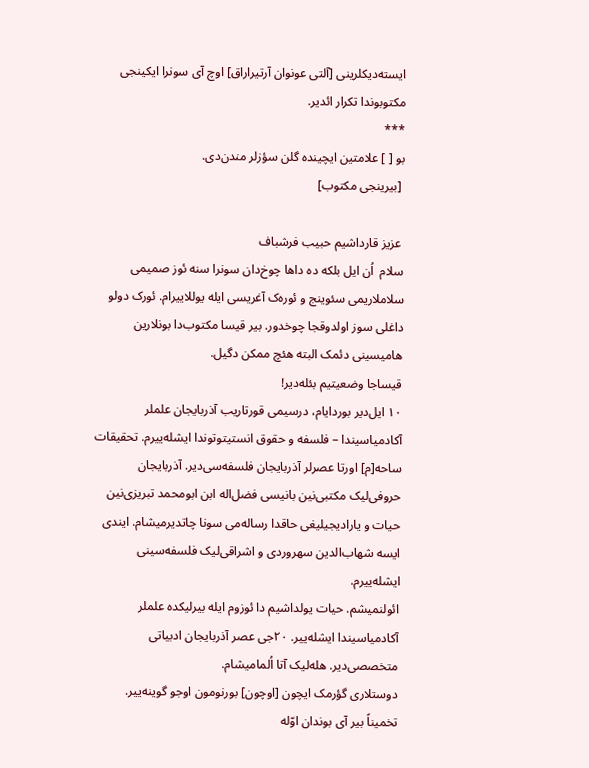ایسته‌دیکلرینی [آلتی عونوان آرتیراراق] اوچ آی سونرا ایکینجی مکتوبوندا تکرار ائدیر.
***
بو [ ] علامتین ایچینده گلن سؤزلر مندن‌دی.
 [بیرینجی مکتوب]

 عزیز قارداشیم حبیب فرشباف
سلام  اُن ایل بلکه ده داها چوخ‌دان سونرا سنه ئوز صمیمی سلاملاریمی سئوینج و ئوره‌ک آغریسی ایله یوللاییرام. ئورک دولو داغلی سوز اولدوقجا چوخدور. بیر قیسا مکتوب‌دا بونلارین هامیسینی دئمک البته هئچ ممکن دگیل.
قیساجا وضعیتیم بئله‌دیر!
۱۰ ایل‌دیر بوردایام، درسیمی قورتاریب آذربایجان علملر آکادمیاسیندا – فلسفه و حقوق انستیتوتوندا ایشله‌ییرم. تحقیقات ساحه[م] اورتا عصرلر آذربایجان فلسفه‌سی‌دیر. آذربایجان حروفی‌لیک مکتبی‌نین بانیسی فضل‌اله ابن ابومحمد تبریزی‌نین حیات و یارادیجیلیغی حاقدا رساله‌می سونا چاتدیرمیشام. ایندی ایسه شهاب‌الدین سهروردی و اشراقی‌لیک فلسفه‌سینی ایشله‌ییرم.
ائولنمیشم. حیات یولداشیم دا ئوزوم ایله بیرلیکده علملر آکادمیاسیندا ایشله‌ییر. ۲۰جی عصر آذربایجان ادبیاتی متخصصی‌دیر. هله‌لیک آتا اُلمامیشام.
دوستلاری گؤرمک ایچون [اوچون] بورنومون اوجو گوینه‌ییر.
تخمیناً بیر آی بوندان اوّله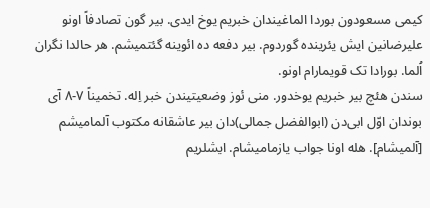کیمی مسعودون بوردا الماغیندان خبریم یوخ ایدی. بیر گون تصادفاً اونو علیرضانین ایش یئرینده گوردوم. بیر دفعه ده ائوینه گئتمیشم. هر حالدا نگران اُلما. بورادا تک قویمارام اونو.
سندن هئچ بیر خبریم یوخدور. منی ئوز وضعیتیندن خبر اِله. تخمیناً ۷-۸ آی بوندان اوّل ابی‌دن (ابوالفضل جمالی)دان بیر عاشقانه مکتوب آلمامیشم [آلمیشام]. هله اونا جواب یازمامیشام. ایشلریم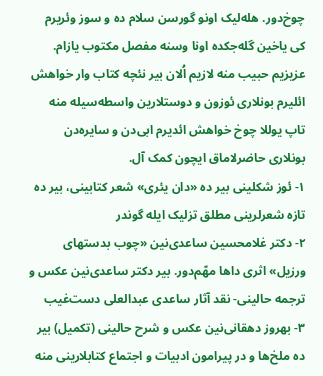چوخ‌دور. هله‌لیک اونو گورسن سلام ده و سوز وئریرم کی یاخین گله‌جکده اونا وسنه مفصل مکتوب یازام.
عزیزیم حبیب منه لازیم اُلان بیر نئچه کتاب وار خواهش ائلیرم بونلاری ئوزون و دوستلارین واسطه‌سیله منه تاپ یوللا چوخ خواهش ائدیرم ابی‌دن و سایره‌دن بونلاری حاضرلاماق ایچون کمک آل.
۱- ئوز شکلینی بیر ده «دان یئری» شعر کتابینی، بیر ده تازه شعرلرینی مطلق تزلیک ایله گوندر
۲- دکتر غلامحسین ساعدی‌نین «چوب بدستهای ورزیل» اثری داها مهّم‌دور. بیر دکتر ساعدی‌نین عکس و ترجمه حالینی- نقد آثار ساعدی عبدالعلی دست‌غیب
۳- بهروز دهقانی‌نین عکس و شرح حالینی (تکمیل) بیر ده ملخ‌ها و در پیرامون ادبیات و اجتماع کتابلارینی منه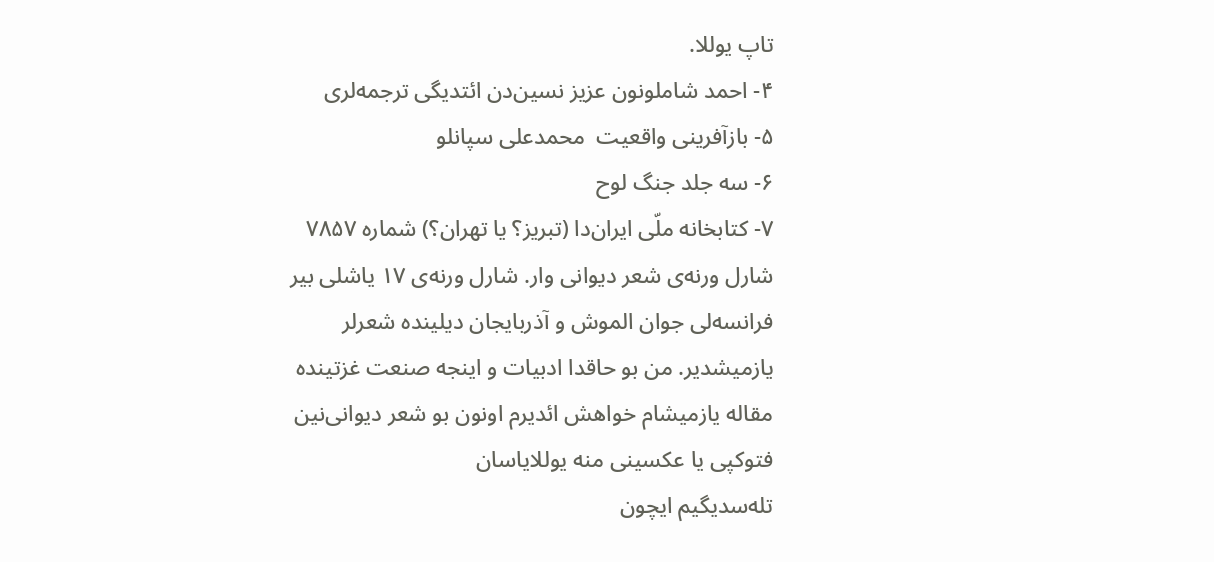تاپ یوللا.
۴- احمد شاملونون عزیز نسین‌دن ائتدیگی ترجمه‌لری
۵- بازآفرینی واقعیت  محمدعلی سپانلو
۶- سه جلد جنگ لوح
۷- کتابخانه ملّی ایران‌دا (تبریز؟ یا تهران؟) شماره ۷۸۵۷ شارل ورنه‌ی شعر دیوانی وار. شارل ورنه‌ی ۱۷ یاشلی بیر فرانسه‌لی جوان الموش و آذربایجان دیلینده شعرلر یازمیشدیر. من بو حاقدا ادبیات و اینجه صنعت غزتینده مقاله یازمیشام خواهش ائدیرم اونون بو شعر دیوانی‌نین فتوکپی یا عکسینی منه یوللایاسان
تله‌سدیگیم ایچون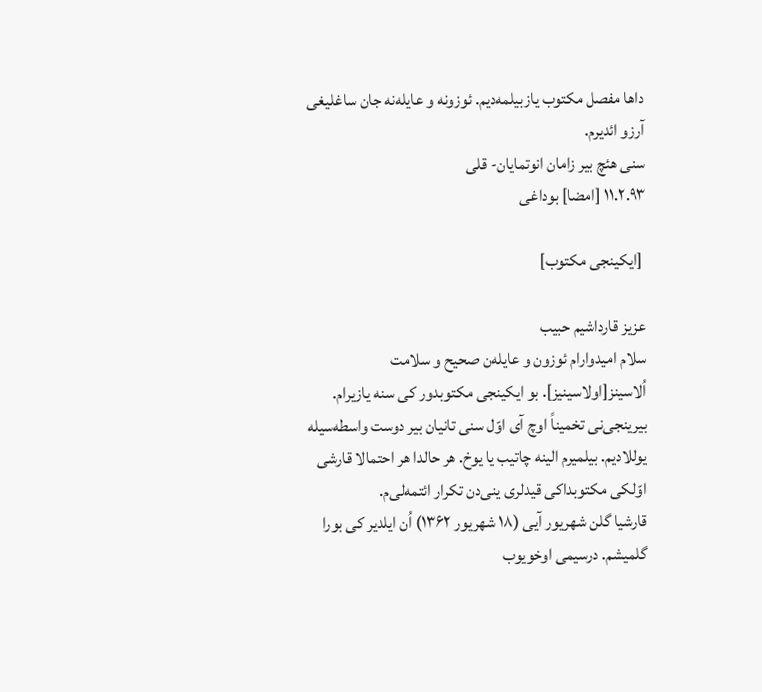داها مفصل مکتوب یازبیلمه‌دیم. ئوزونه و عایله‌نه جان ساغلیغی آرزو ائدیرم.
سنی هئچ بیر زامان انوتمایان- قلی
۱۱.۲.۹۳ [امضا] بوداغی

 [ایکینجی مکتوب]

عزیز قارداشیم حبیب
سلام امیدوارام ئوزون و عایله‌ن صحیح و سلامت اُلاسینز[اولاسینیز]. بو ایکینجی مکتوبدور کی سنه یازیرام. بیرینجی‌نی تخمیناً اوچ آی اوّل سنی تانیان بیر دوست واسطه‌سیله یوللادیم. بیلمیرم الینه چاتیب یا یوخ. هر حالدا هر احتمالا قارشی اوّلکی مکتوبداکی قیدلری ینی‌دن تکرار ائتمه‌لی‌م.
قارشیا گلن شهریور آیی (۱۸ شهریور ۱۳۶۲) اُن ایلدیر کی بورا گلمیشم. درسیمی اوخویوب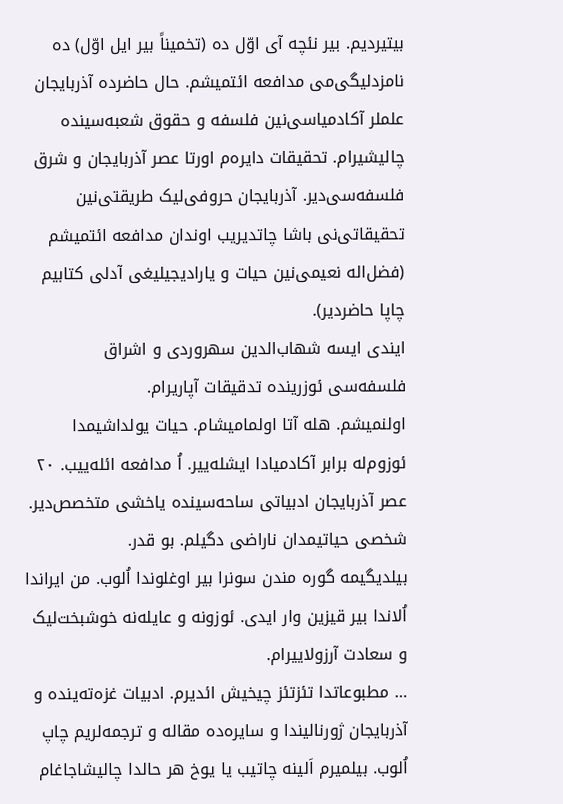بیتیردیم. بیر نئچه آی اوّل‌ ده (تخمیناً بیر ایل اوّل) ده نامزدلیگی‌می مدافعه ائتمیشم. حال حاضرده آذربایجان علملر آکادمیاسی‌نین فلسفه و حقوق شعبه‌سینده چالیشیرام. تحقیقات دایره‌م اورتا عصر آذربایجان و شرق فلسفه‌سی‌دیر. آذربایجان حروفی‌لیک طریقتی‌نین تحقیقاتی‌نی باشا چاتدیریب اوندان مدافعه ائتمیشم (فضل‌اله نعیمی‌نین حیات و یارادیجیلیغی آدلی کتابیم چاپا حاضردیر).
ایندی ایسه شهاب‌الدین سهروردی و اشراق فلسفه‌سی ئوزرینده تدقیقات آپاریرام.
اولنمیشم. هله آتا اولمامیشام. حیات یولداشیمدا ئوزوم‌له برابر آکادمیادا ایشله‌ییر. اُ مدافعه ائله‌ییب. ۲۰ عصر آذربایجان ادبیاتی ساحه‌سینده یاخشی متخصص‌دیر. شخصی حیاتیمدان ناراضی دگیلم. بو قدر.
بیلدیگیمه گوره مندن سونرا بیر اوغلوندا اُلوب. من ایراندا اُلاندا بیر قیزین وار ایدی. ئوزونه و عایله‌نه خوشبخت‌لیک و سعادت آرزولاییرام.
… مطبوعاتدا تئز‌تئز چیخیش ائدیرم. ادبیات غزه‌ته‌ینده و آذربایجان ژورنالیندا و سایره‌ده مقاله و ترجمه‌لریم چاپ اُلوب. بیلمیرم اَلینه چاتیب یا یوخ هر حالدا چالیشاجاغام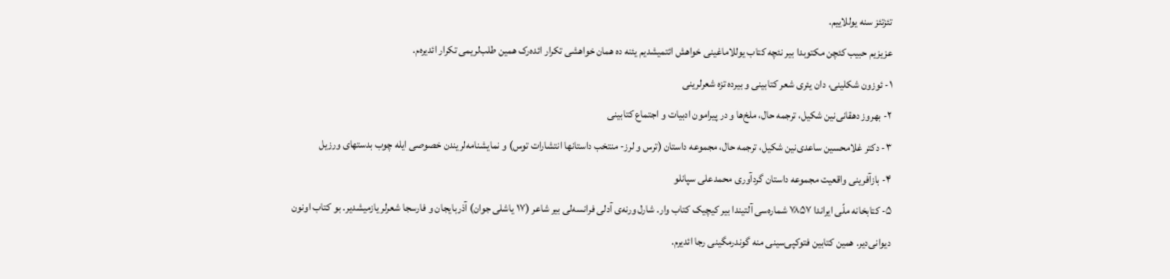تئز‌تئز سنه یوللاییم.
عزیزیم حبیب کئچن مکتوبدا بیر نئچه کتاب یوللاماغینی خواهش ائتمیشدیم یئنه ده همان خواهشی تکرار ائده‌رک همین طلب‌لریمی تکرار ائدیره‌م.
۱- ئوزون شکلینی، دان یئری شعر کتابینی و بیرده تزه شعرلرینی
۲- بهروز دهقانی‌نین شکیل، ترجمه حال، ملخ‌ها و در پیرامون ادبیات و اجتماع کتابینی
۳- دکتر غلامحسین ساعدی‌نین شکیل، ترجمه حال، مجموعه داستان (ترس و لرز- منتخب داستانها انتشارات توس) و نمایشنامه‌لریندن خصوصی ایله چوب بدستهای ورزیل
۴- بازآفرینی واقعیت مجموعه داستان گردآوری محمدعلی سپانلو
۵- کتابخانه ملّی ایراندا ۷۸۵۷ شماره‌سی آلتیندا بیر کیچیک کتاب وار. شارل ورنه‌ی آدلی فرانسه‌لی بیر شاعر (۱۷ یاشلی جوان) آذربایجان و فارسجا شعرلر یازمیشدیر. بو کتاب اونون دیوانی‌دیر. همین کتابین فتوکپی‌سینی منه گوندرمگینی رجا ائدیرم.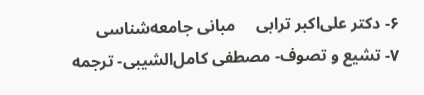۶- دکتر علی‌اکبر ترابی     مبانی جامعه‌شناسی
۷- تشیع و تصوف- مصطفی کامل‌الشیبی- ترجمه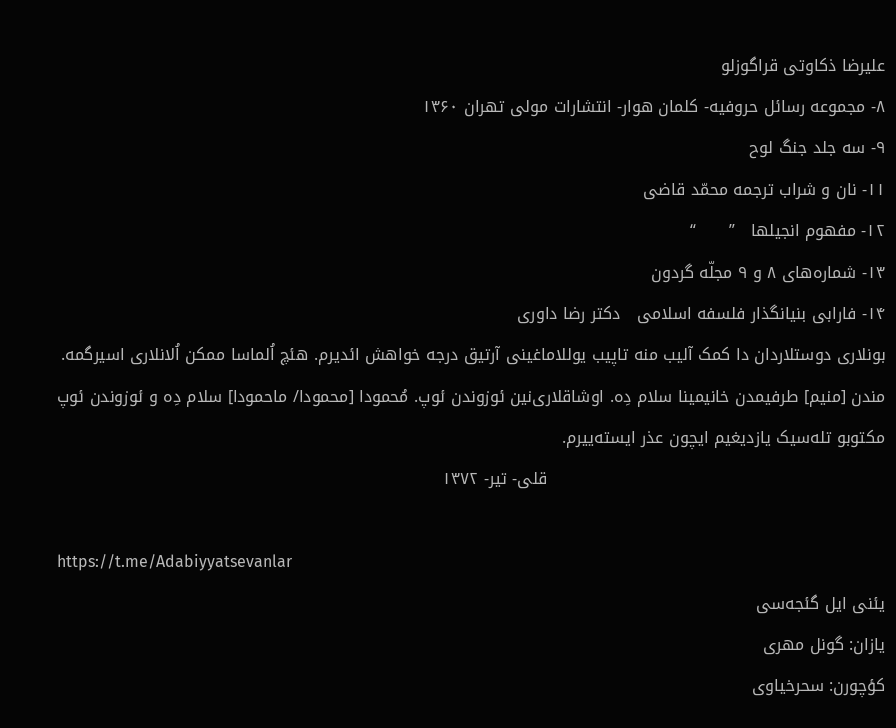علیرضا ذکاوتی قراگوزلو
۸- مجموعه رسائل حروفیه- کلمان هوار- انتشارات مولی تهران ۱۳۶۰
۹- سه جلد جنگ لوح
۱۱- نان و شراب ترجمه محمّد قاضی
۱۲- مفهوم انجیلها   ”      “
۱۳- شماره‌های ۸ و ۹ مجلّه گردون
۱۴- فارابی بنیانگذار فلسفه اسلامی   دکتر رضا داوری
بونلاری دوستلاردان دا کمک آلیب منه تاپیب یوللاماغینی آرتیق درجه خواهش ائدیرم. هئچ اُلماسا ممکن اُلانلاری اسیرگمه.
مندن [منیم] طرفیمدن خانیمینا سلام دِه. اوشاقلاری‌نین ئوزوندن ئوپ. مُحمودا [محمودا/ ماحمودا] سلام دِه و ئوزوندن ئوپ
مکتوبو تله‌سیک یازدیغیم ایچون عذر ایسته‌ییرم.
                                                              قلی- تیر- ۱۳۷۲

https://t.me/Adabiyyatsevanlar
یئنی ایل گئجه‌سی
یازان: گونل مهری
کؤچورن: سحرخیاوی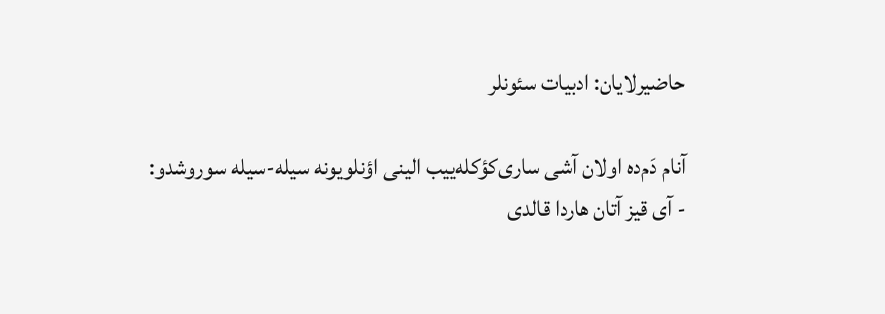حاضیرلایان: ادبیات سئونلر

آنام دَم‌ده اولان آشی ساری‌کؤکله‌ییب الینی اؤنلویونه سیله-سیله سوروشدو:
- آی قیز آتان هاردا قالدی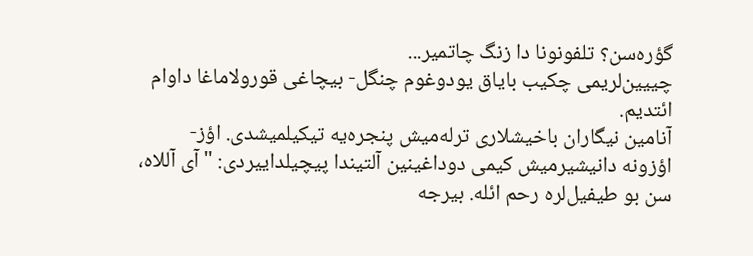گؤره‌سن؟ تلفونونا دا زنگ چاتمیر...
چییین‌لریمی چکیب بایاق یودوغوم چنگل- بیچاغی قورولاماغا داوام ائتدیم.
آنامین نیگاران باخیشلاری ترله‌میش پنجره‌یه تیکیلمیشدی. اؤز- اؤزونه دانیشیرمیش کیمی دوداغینین آلتیندا پیچیلداییردی: " آی آللاه، سن بو طیفیل‌لره رحم ائله. بیرجه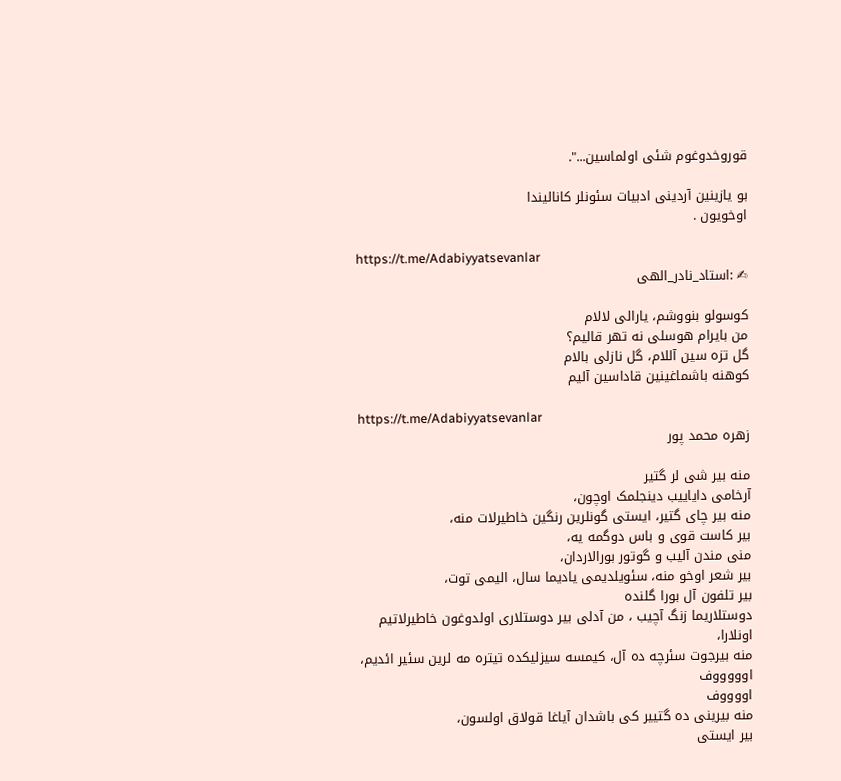قوروخدوغوم شئی اولماسین...".

بو یازینین آردینی ادبیات سئونلر کانالیندا
اوخویون .

https://t.me/Adabiyyatsevanlar
✍ :استاد_نادر_الهی

کوسولو بنووشم، یارالی لالام
من بایرام هوسلی نه تهر قالیم؟
گل تزه سین آللام، گل نازلی بالام
کوهنه باشماغینین قاداسین آلیم

https://t.me/Adabiyyatsevanlar
زهره محمد پور

منه بیر شی لر گتیر
آرخامی دایاییب دینجلمک اوچون،
منه بیر چای گتیر، ایستی گونلرین رنگین خاطیرلات منه،
بیر کاست قوی و باس دوگمه یه،
منی مندن آلیب و گوتور بورالاردان،
بیر شعر اوخو منه، سئویلدیمی یادیما سال، الیمی توت،
بیر تلفون آل بورا گلنده
دوستلاریما زنگ آچیب ، من آدلی بیر دوستلاری اولدوغون خاطیرلاتیم اونلارا،
منه بیرجوت سئرچه ده آل، کیمسه سیزلیکده تیتره مه لرین سئیر ائدیم،
اوووووف
اووووف
منه بیرینی ده گتییر کی باشدان آیاغا قولاق اولسون،
بیر ایستی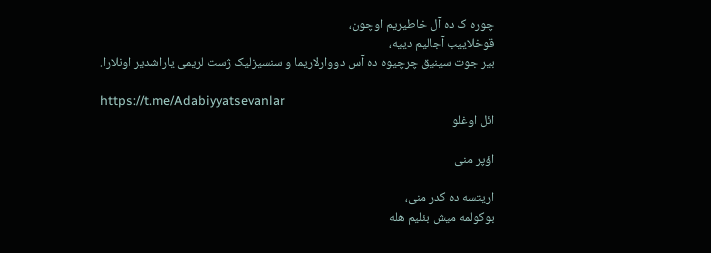چوره ک ده آل خاطیریم اوچون،
قوخلاییب آجالیم دییه،
بیر جوت سینیق چرچیوه ده آس دووارلاریما و سنسیزلیک ژست لریمی یاراشدیر اونلارا.

https://t.me/Adabiyyatsevanlar
ائل اوغلو

اؤپر منی

اریتسه ده کدر منی،
بوکولمه میش بئلیم هله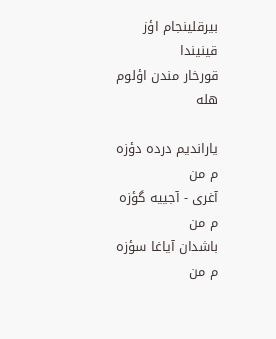بیرقلینجام اؤز قینیندا
قورخار مندن اؤلوم هله

یاراندیم درده دؤزه م من
آغری - آجییه گؤزه م من
باشدان آیاغا سؤزه م من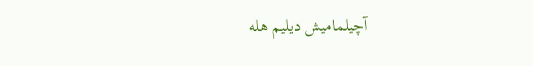آچیلمامیش دیلیم هله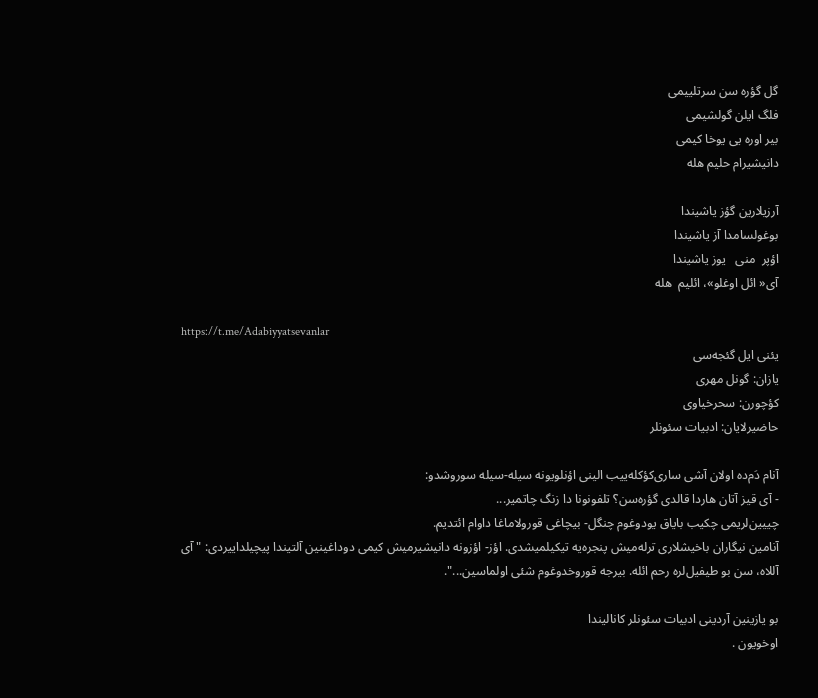گل گؤره سن سرتلییمی
فلگ ایلن گولشیمی
بیر اوره یی یوخا کیمی
دانیشیرام حلیم هله

آرزیلارین گؤز یاشیندا
بوغولسامدا آز یاشیندا
اؤپر  منی   یوز یاشیندا
آی« ائل اوغلو»، ائلیم  هله

https://t.me/Adabiyyatsevanlar
یئنی ایل گئجه‌سی
یازان: گونل مهری
کؤچورن: سحرخیاوی
حاضیرلایان: ادبیات سئونلر

آنام دَم‌ده اولان آشی ساری‌کؤکله‌ییب الینی اؤنلویونه سیله-سیله سوروشدو:
- آی قیز آتان هاردا قالدی گؤره‌سن؟ تلفونونا دا زنگ چاتمیر...
چییین‌لریمی چکیب بایاق یودوغوم چنگل- بیچاغی قورولاماغا داوام ائتدیم.
آنامین نیگاران باخیشلاری ترله‌میش پنجره‌یه تیکیلمیشدی. اؤز- اؤزونه دانیشیرمیش کیمی دوداغینین آلتیندا پیچیلداییردی: " آی آللاه، سن بو طیفیل‌لره رحم ائله. بیرجه قوروخدوغوم شئی اولماسین...".

بو یازینین آردینی ادبیات سئونلر کانالیندا
اوخویون .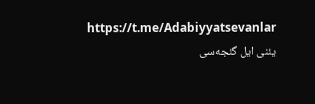https://t.me/Adabiyyatsevanlar
یئنی ایل گئجه‌سی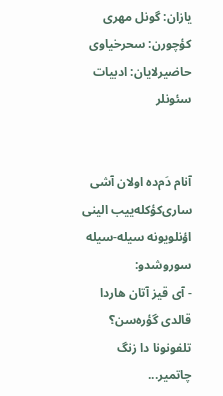یازان: گونل مهری
کؤچورن: سحرخیاوی
حاضیرلایان: ادبیات سئونلر


آنام دَم‌ده اولان آشی ساری‌کؤکله‌ییب الینی اؤنلویونه سیله-سیله سوروشدو:
- آی قیز آتان هاردا قالدی گؤره‌سن؟ تلفونونا دا زنگ چاتمیر...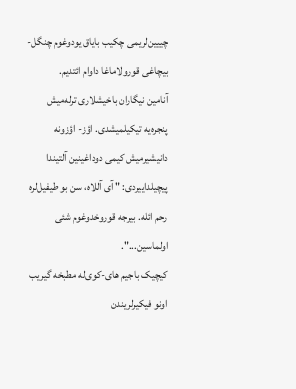چییین‌لریمی چکیب بایاق یودوغوم چنگل- بیچاغی قورولاماغا داوام ائتدیم.
آنامین نیگاران باخیشلاری ترله‌میش پنجره‌یه تیکیلمیشدی. اؤز- اؤزونه دانیشیرمیش کیمی دوداغینین آلتیندا پیچیلداییردی: " آی آللاه، سن بو طیفیل‌لره رحم ائله. بیرجه قوروخدوغوم شئی اولماسین...".
کیچیک باجیم های-کوی‌له مطبخه گیریب اونو فیکیرلریندن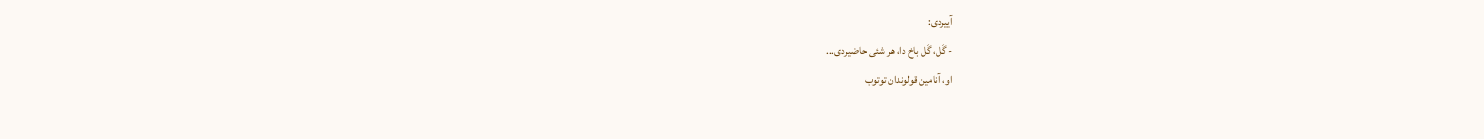آییردی:
- گَل، گَل باخ دا، هر شئی حاضیردی...
او، آنامین قولوندان توتوب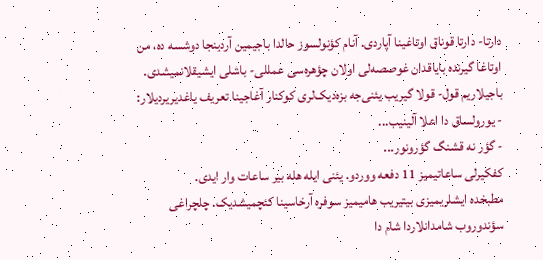دارتا- دارتا قوناق اوتاغینا آپاردی. آنام کؤنولسوز حالدا باجیمین آردینجا دوشسه ده، من اوتاغا گیرنده بایاقدان غوصصه‌لی اولان چؤهره‌سی عمللی- باشلی ایشیقلانمیشدی.
باجیلاریم قول- قولا گیریب یئنی‌جه بزه‌دیک‌لری کوکنار آغاجینا تعریف یاغدیریردیلار:
- یورولساق دا اعلا آلینیب...
- گؤر نه قشنگ گؤرونور...
کفکیرلی ساعاتیمیز 11 دفعه ووردو. یئنی ایله هله بیر ساعات وار ایدی.
مطبخده ایشلریمیزی بیتیریب هامیمیز سوفره آرخاسینا کئچمیشدیک. چلچراغی سؤندوروب شامدانلاردا شام دا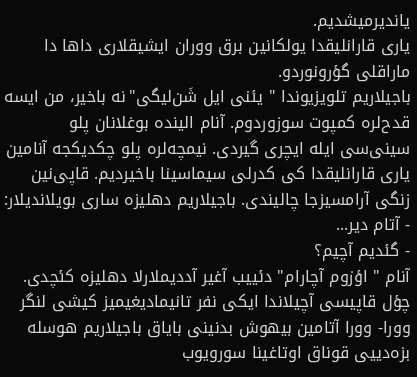یاندیرمیشدیم.
یاری قارانلیقدا یولکانین برق ووران ایشیقلاری داها دا ماراقلی گؤرونوردو.
باجیلاریم تلویزیوندا " یئنی ایل شَن‌لیگی"نه باخیر، من ایسه قدح‌لره کمپوت سوزوردوم. آنام الینده بوغلانان پلو سینی‌سی ایله ایچری گیردی. نیمچه‌لره پلو چکدیکجه آنامین یاری قارانلیقدا کی کدرلی سیماسینا باخیردیم. قاپی‌نین زنگی آرامسیزجا چالیندی. باجیلاریم دهلیزه ساری بویلاندیلار:
- آتام دیر...
- گئدیم آچیم؟
آنام " اؤزوم آچارام" دئییب آغیر آددیملارلا دهلیزه کئچدی. چؤل قاپیسی آچیلاندا ایکی نفر تانیمادیغیمیز کیشی لنگر وورا- وورا آتامین بیهوش بدنینی بایاق باجیلاریم هوسله بزه‌دییی قوناق اوتاغینا سورویوب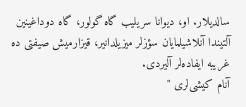سالدیلار. او، دیوانا سریلیب گاه گولور، گاه دوداغینین آلتیندا آنلاشیلمایان سؤزلر میزیلدانیر، قیزارمیش صیفتی ده غریبه ایفاده‌لر آلیردی.
آنام کیشی‌لری "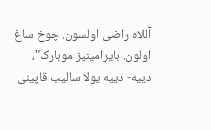آللاه راضی اولسون. چوخ ساغ اولون. بایرامینیز موبارک"، دییه- دییه یولا سالیب قاپینی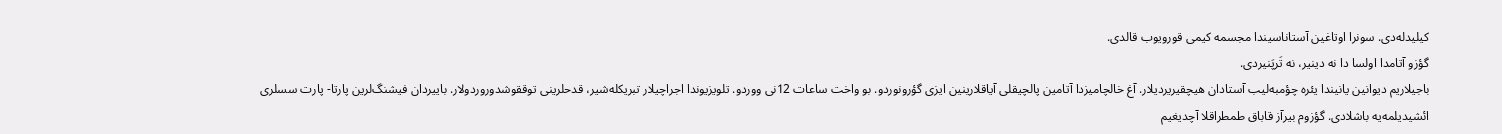کیلیدله‌دی. سونرا اوتاغین آستاناسیندا مجسمه کیمی قورویوب قالدی.
گؤزو آتامدا اولسا دا نه دینیر، نه تَرپَنیردی.
باجیلاریم دیوانین یانیندا یئره چؤمبه‌لیب آستادان هیچقیریردیلار. آغ خالچامیزدا آتامین پالچیقلی آیاقلارینین ایزی گؤرونوردو. بو واخت ساعات 12نی ووردو. تلویزیوندا اجراچیلار تبریکله‌شیر، قدحلرینی توققوشدوروردولار. باییردان فیشنگ‌لرین پارتا- پارت سسلری ائشیدیلمه‌یه باشلادی. گؤزوم بیرآز قاباق طمطراقلا آچدیغیم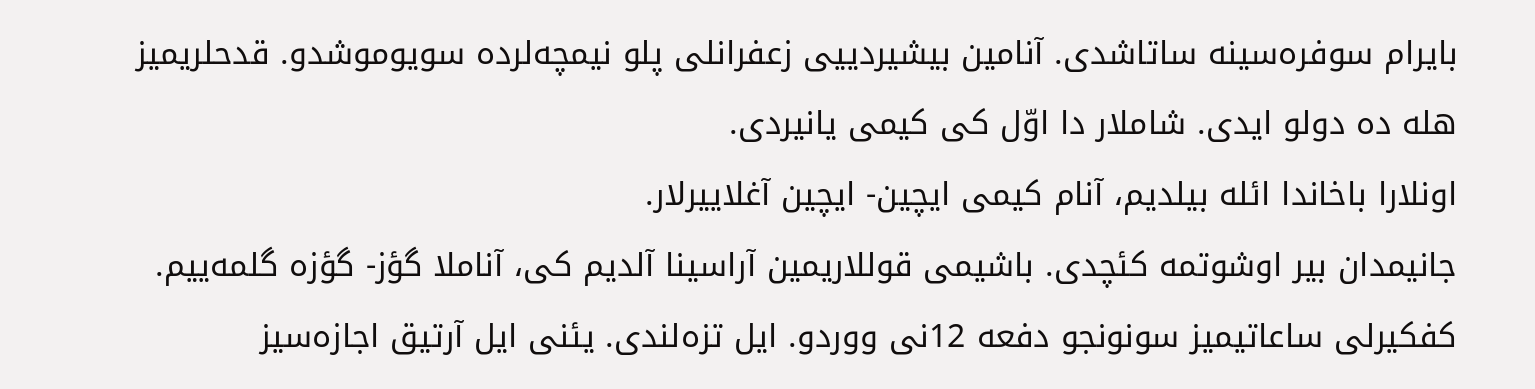بایرام سوفره‌سینه ساتاشدی. آنامین بیشیردییی زعفرانلی پلو نیمچه‌لرده سویوموشدو. قدحلریمیز هله ده دولو ایدی. شاملار دا اوّل کی کیمی یانیردی‌.
اونلارا باخاندا ائله بیلدیم، آنام کیمی ایچین- ایچین آغلاییرلار‌.
جانیمدان بیر اوشوتمه کئچدی. باشیمی قوللاریمین آراسینا آلدیم کی، آناملا گؤز- گؤزه گلمه‌ییم. کفکیرلی ساعاتیمیز سونونجو دفعه 12نی ووردو. ایل تزه‌لندی. یئنی ایل آرتیق اجازه‌سیز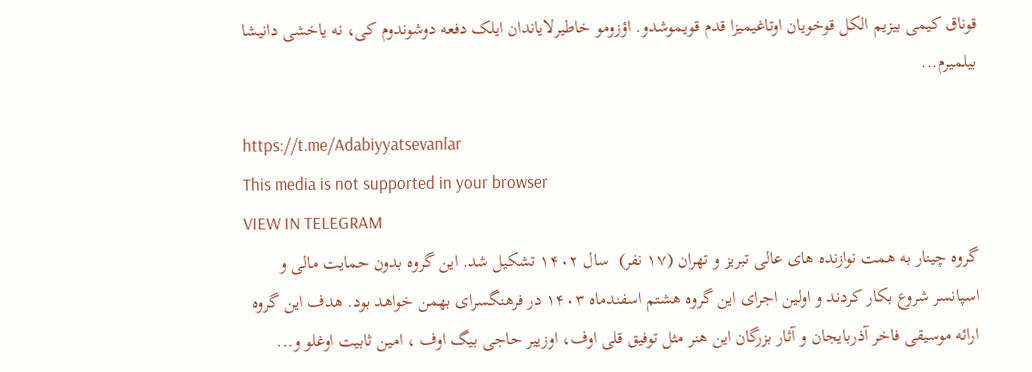قوناق کیمی بیزیم الکل قوخویان اوتاغیمیزا قدم قویموشدو. اؤزومو خاطیرلایاندان ایلک دفعه دوشوندوم کی، نه یاخشی دانیشا بیلمیرم...

https://t.me/Adabiyyatsevanlar
This media is not supported in your browser
VIEW IN TELEGRAM
گروه چینار به همت نوازنده های عالی تبریز و تهران (۱۷ نفر)  سال ۱۴۰۲ تشکیل شد. این گروه بدون حمایت مالی و اسپانسر شروع بکار کردند و اولین اجرای این گروه هشتم اسفندماه ۱۴۰۳ در فرهنگسرای بهمن خواهد بود. هدف این گروه ارائه موسیقی فاخر آذربایجان و آثار بزرگان این هنر مثل توفیق قلی اوف، اوزییر حاجی بیگ اوف ، امین ثابیت اوغلو و...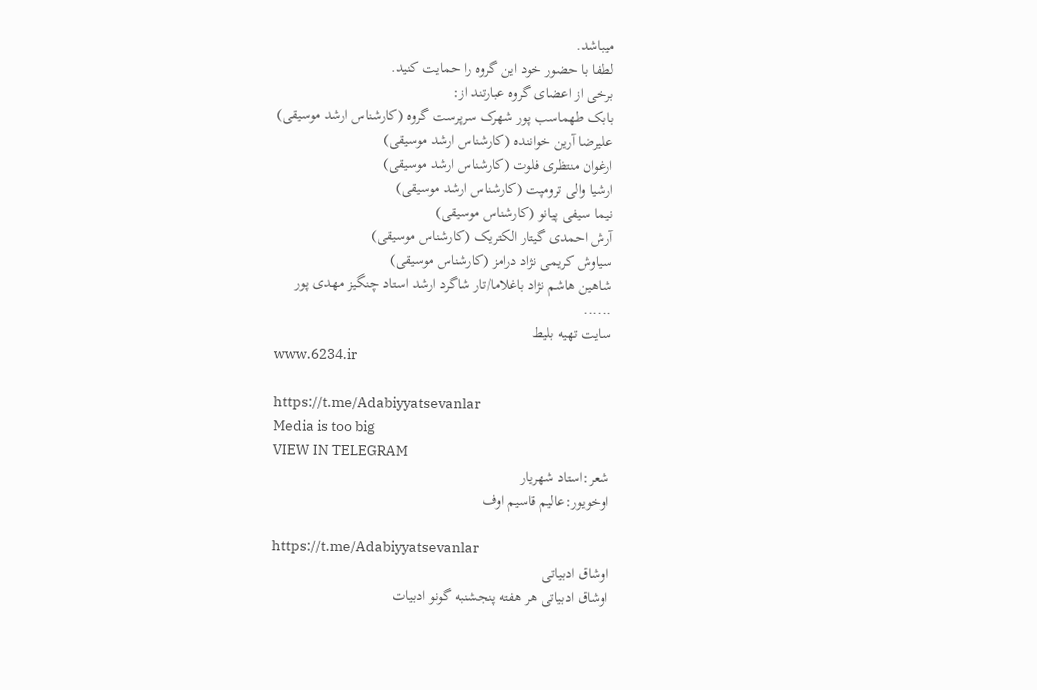میباشد.
لطفا با حضور خود این گروه را حمایت کنید.
برخی از اعضای گروه عبارتند از:
بابک طهماسب پور شهرک سرپرست گروه (کارشناس ارشد موسیقی)
علیرضا آرین خواننده (کارشناس ارشد موسیقی)
ارغوان منتظری فلوت (کارشناس ارشد موسیقی)
ارشیا والی ترومپت (کارشناس ارشد موسیقی)
نیما سیفی پیانو (کارشناس موسیقی)
آرش احمدی گیتار الکتریک (کارشناس موسیقی)
سیاوش کریمی نژاد درامز (کارشناس موسیقی)
شاهین هاشم نژاد باغلاما/تار شاگرد ارشد استاد چنگیز مهدی پور
......
سایت تهیه بلیط
www.6234.ir

https://t.me/Adabiyyatsevanlar
Media is too big
VIEW IN TELEGRAM
شعر:استاد شهریار
اوخویور:عالیم قاسیم اوف

https://t.me/Adabiyyatsevanlar
اوشاق ادبیاتی
اوشاق ادبیاتی هر هفته پنجشنبه گونو ادبیات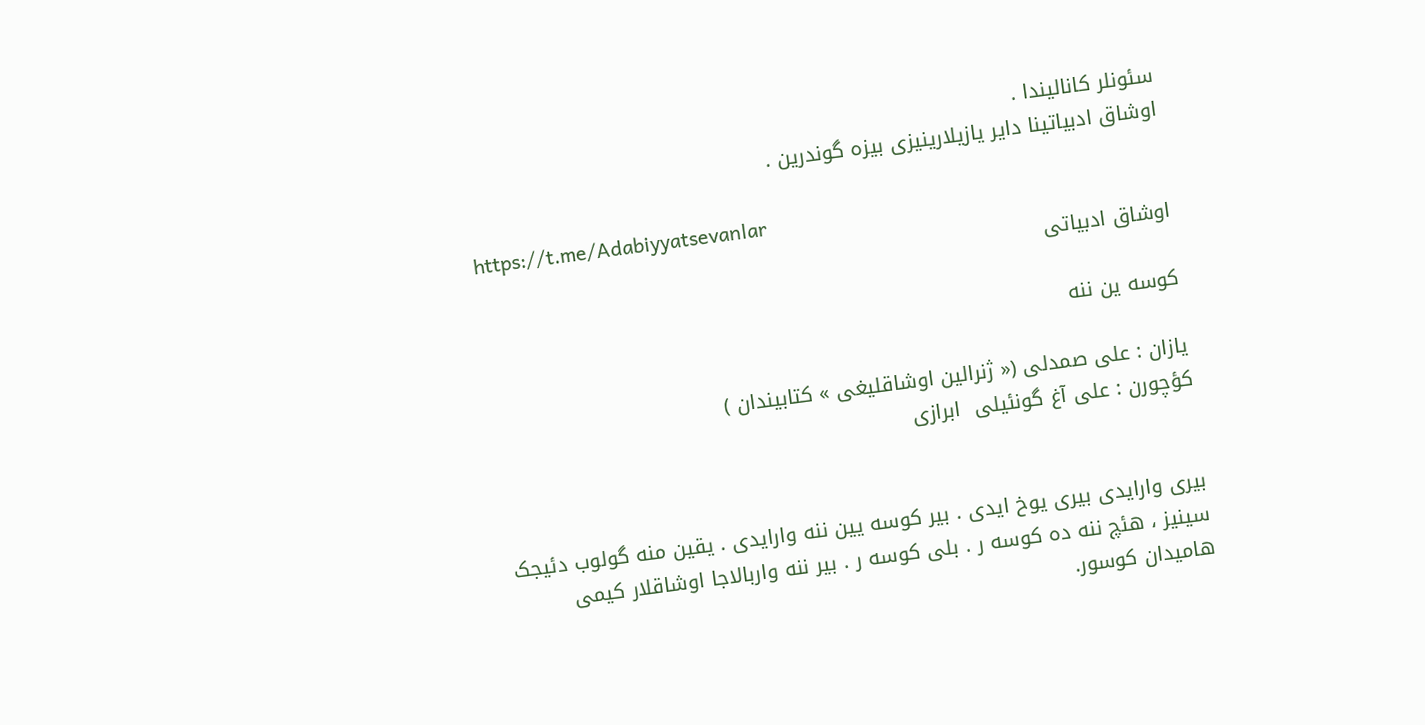سئونلر کانالیندا .
اوشاق ادبیاتینا دایر یازیلارینیزی بیزه گوندرین .

https://t.me/Adabiyyatsevanlar
اوشاق ادبیاتی

کوسه ین ننه

یازان : علی صمدلی (« ژنرالین اوشاقلیغی » کتابیندان )
کؤچورن : علی آغ گونئیلی  ابرازی


بیری وارایدی بیری یوخ ایدی . بیر کوسه یین ننه وارایدی . یقین منه گولوب دئیجک سینیز ، هئچ ننه ده کوسه ر . بلی کوسه ر . بیر ننه واربالاجا اوشاقلار کیمی هامیدان کوسور.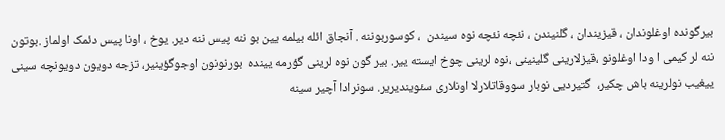بیرگونده اوغلوندان ، قیزیندان ، گلنیندن ، نئچه نئچه نوه سیندن  ، کوسوربوننه . آنجاق ائله بیلمه یین بو ننه پیس ننه دیر. یوخ ، اونا پیس دئمک اولماز .بوتون ننه لر کیمی ا ودا اوغلونو ،قیزلارینی گلینینی ،نوه لرینی چوخ ایسته ییر. بیر گون نوه لرینی گؤرمه یینده  بورنونون اوجوگؤینیر، تزجه دویون دویونچه سینی ییغیب نولرینه باش چکیر،  گتیردیی نوبار سووقاتلارلا اونلاری سئویندیریر. سونرادا آچیر سینه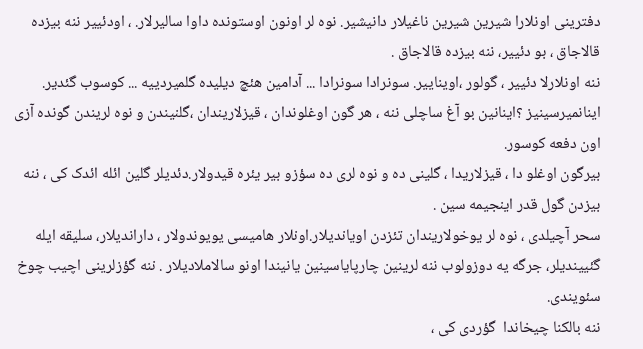دفترینی اونلارا شیرین شیرین ناغیلار دانیشیر. نوه لر اونون اوستونده داوا سالیرلار. ، اودئییر ننه بیزده قالاجاق ، بو دئییر، ننه بیزده قالاجاق .
ننه اونلارلا دئییر ، گولور ،اویناییر. سونرادا سونرادا ... آدامین هئچ دیلیده گلمیردییه ... کوسوب گئدیر. اینانمیرسینیز ؟اینانین بو آغ ساچلی ننه ، هر گون اوغلوندان ، قیزلاریندان ،گلنیندن و نوه لریندن گونده آزی اون دفعه کوسور.
بیرگون اوغلو دا ، قیزلاریدا ، گلینی ده و نوه لری ده سؤزو بیر یئره قیدولار.دئدیلر گلین ائله ائدک کی ، ننه بیزدن گول قدر اینجیمه سین .
سحر آچیلدی ، نوه لر یوخولاریندان تئزدن اویاندیلار.اونلار هامیسی یویوندولار ، داراندیلار، سلیقه ایله گئییندیلر، جرگه یه دوزولوب ننه لرینین چارپایاسینین یانیندا اونو سالاملادیلار . ننه گؤزلرینی اچیب چوخ سئویندی.
ننه بالکنا چیخاندا  گؤردی کی ،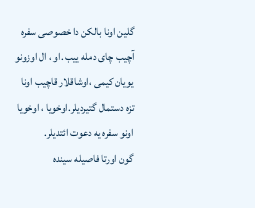گلین اونا بالکن دا خصوصی سفره آچیب چای دمله ییب .او ، ال اوزونو یویان کیمی ،اوشاقلار قاچیب اونا تزه دستمال گتیردیلر.اوخویا ، اوخویا اونو سفره یه دعوت ائتدیلر.
گون اورتا فاصیله سینده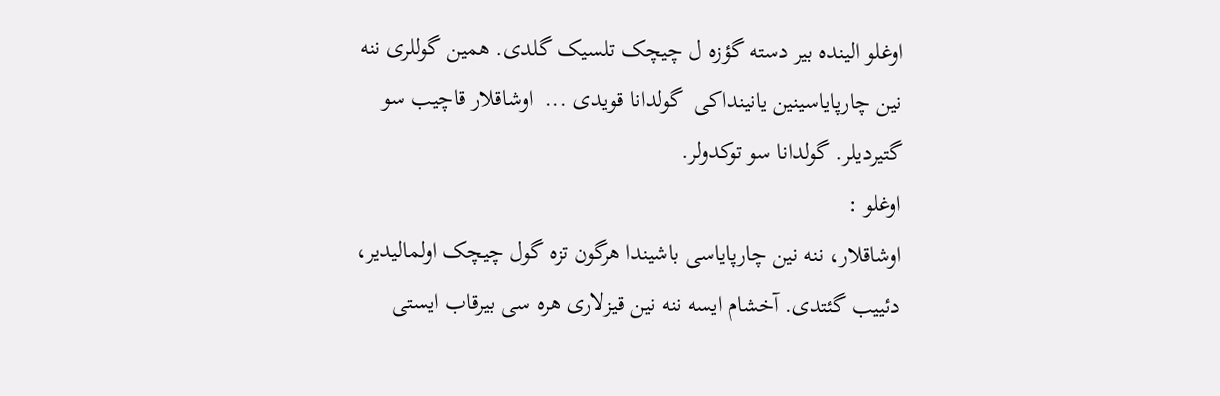اوغلو الینده بیر دسته گؤزه ل چیچک تلسیک گلدی. همین گوللری ننه نین چارپایاسینین یانینداکی  گولدانا قویدی ...  اوشاقلار قاچیب سو گتیردیلر. گولدانا سو توکدولر.
اوغلو :
اوشاقلار، ننه نین چارپایاسی باشیندا هرگون تزه گول چیچک اولمالیدیر، دئییب گئتدی. آخشام ایسه ننه نین قیزلاری هره سی بیرقاب ایستی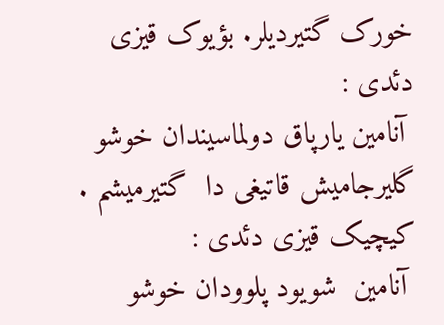خورک گتیردیلر. بؤیوک قیزی دئدی :
 آنامین یارپاق دولماسیندان خوشو گلیرجامیش قاتیغی دا  گتیرمیشم .
کیچیک قیزی دئدی :
 آنامین  شویود پلوودان خوشو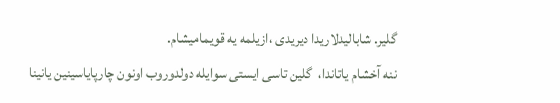گلیر. شابالیدلاریدا دیریدی ،ازیلمه یه قویمامیشام.
ننه آخشام یاتاندا،  گلین تاسی ایستی سوایله دولدوروب اونون چارپایاسینین یانینا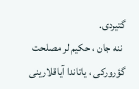گتیردی.
 ننه جان ، حکیم لر مصلحت گؤرورکی ، یاتاندا آیاقلارینی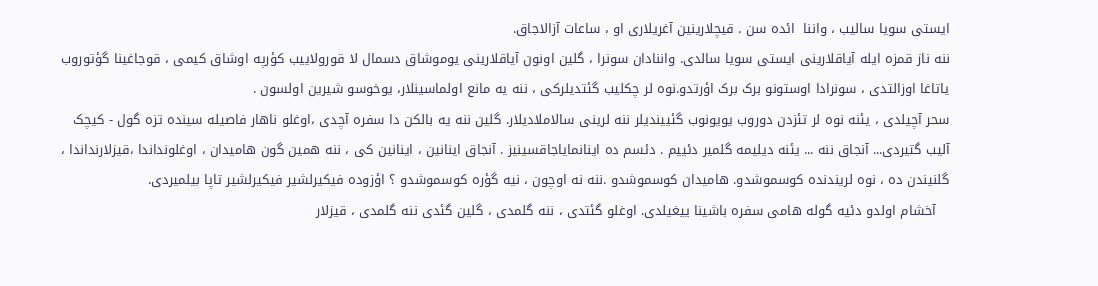ایستی سویا سالیب ، واننا  ائده سن . قیچلارینین آغریلاری او ، ساعات آزالاجاق.
ننه ناز قمزه ایله آیاقلارینی ایستی سویا سالدی. واننادان سونرا ، گلین اونون آیاقلارینی یوموشاق دسمال لا قورولاییب کؤرپه اوشاق کیمی ، قوجاغینا گؤتوروب یاتاغا اوزالتدی ، سونرادا اوستونو برک برک اؤرتدو.نوه لر چکلیب گئتدیلرکی ، ننه یه مانع اولماسینلار، یوخوسو شیرین اولسون .
سحر آچیلدی ، یئنه نوه لر تئزدن دوروب یویونوب گئییندیلر ننه لرینی سالاملادیلار. گلین ننه یه بالکن دا سفره آچدی ،اوغلو ناهار فاصیله سینده تزه گول - کیچک آلیب گتیردی... آنجاق ننه ... یئنه دیلیمه گلمیر دئییم . دئسم ده اینانمایاجاقسینیز . آنجاق اینانین ، اینانین کی ، ننه همین گون هامیدان ، اوغلونداندا ،قیزلارنداندا ، گلنیندن ده ، نوه لریندنده کوسموشدو. هامیدان کوسموشدو .ننه نه اوچون ، نیه گؤره کوسموشدو ؟ اؤزوده فیکیرلشیر فیکیرلشیر تاپا بیلمیردی.
   آخشام اولدو دئیه گوله هامی سفره باشینا ییغیلدی. اوغلو گئتدی ، ننه گلمدی ، گلین گئدی ننه گلمدی ، قیزلار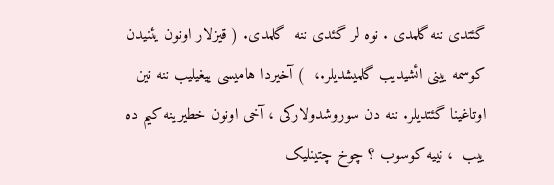گئتدی ننه گلمدی . نوه لر گئدی ننه  گلمدی. ( قیزلار اونون یئنیدن کوسمه یینی ائشیدیب گلمیشدیلر.،  ) آخیردا هامیسی ییغیلیب ننه نین اوتاغینا گئتدیلر. ننه دن سوروشدولارکی ، آخی اونون خطیرینه کیم ده ییب  ، نییه کوسوب ؟ چوخ چتینلیک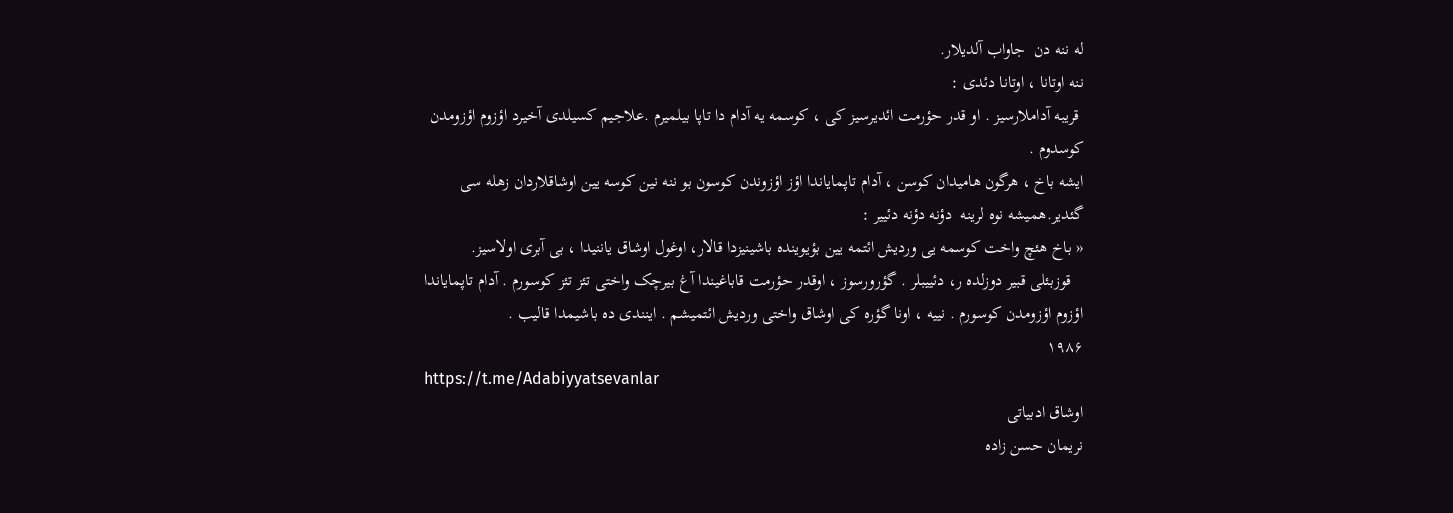له ننه دن  جاواب آلدیلار.
ننه اوتانا ، اوتانا دئدی :
 قریبه آداملارسیز . او قدر حؤرمت ائدیرسیز کی ، کوسمه یه آدام دا تاپا بیلمیرم .علاجیم کسیلدی آخیرد اؤزوم اؤزومدن کوسدوم .
ایشه باخ ، هرگون هامیدان کوسن ، آدام تاپمایاندا اؤز اؤزوندن کوسون بو ننه نین کوسه یین اوشاقلاردان زهله سی گئدیر.همیشه نوه لرینه  دؤنه دؤنه دئییر :
« باخ هئچ واخت کوسمه یی وردیش ائتمه یین بؤیوینده باشینیزدا قالار، اوغول اوشاق یاننیدا ، بی آبری اولاسیز.
   قوزبئلی قبیر دوزلده ر، دئییبلر . گؤرورسوز ، اوقدر حؤرمت قاباغیندا آغ بیرچک واختی تئز تئز کوسورم . آدام تاپمایاندا اؤزوم اؤزومدن کوسورم . نییه ، اونا گؤره کی اوشاق واختی وردیش ائتمیشم . اینندی ده باشیمدا قالیب .
۱۹۸۶
https://t.me/Adabiyyatsevanlar
اوشاق ادبیاتی
نریمان حسن زاده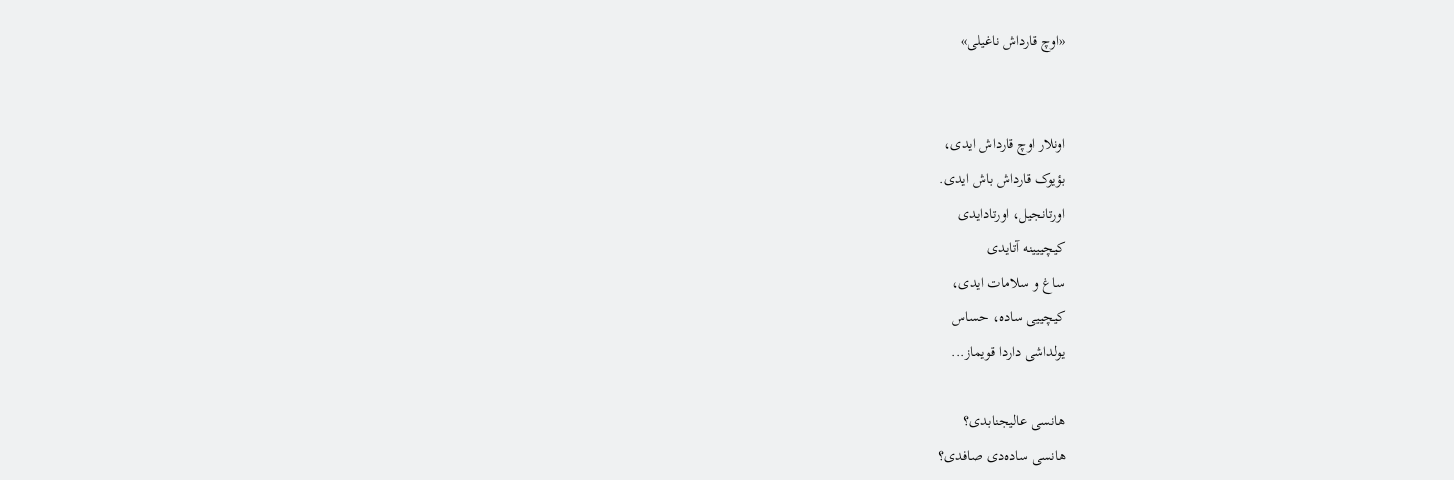«اوچ قارداش ناغیلی»


اونلار اوچ قارداش ایدی،
بؤیوک قارداش باش ایدی.
اورتانجیل، اورتادایدی
کیچییینه آتایدی‌
ساغ و سلامات ایدی،
کیچییی ساده، حساس
یولداشی داردا قویماز...

هانسی عالیجنابدی؟
هانسی ساده‌دی صافدی؟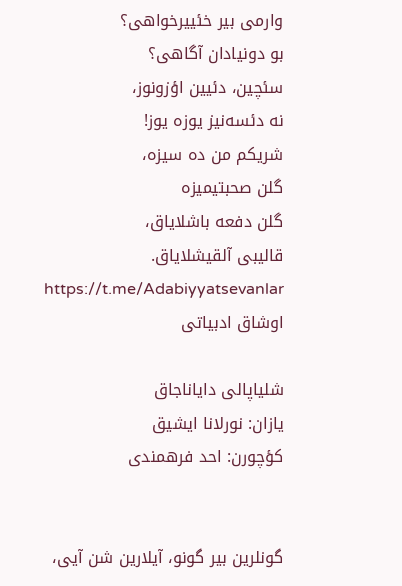وارمی بیر خئییرخواهی؟
بو دونیادان آگاهی؟
سئچین، دئیین اؤزونوز،
نه دئسه‌نیز یوزه یوز!
شریکم من ده سیزه،
گلن صحبتیمیزه
گلن دفعه‌ باشلایاق،
قالیبی آلقیشلایاق.
 https://t.me/Adabiyyatsevanlar
اوشاق ادبیاتی

شلیاپالی دایاناجاق
يازان: نورلانا ایشیق
كؤچورن: احد فرهمندی


گونلرین بیر گونو، آیلارین شن آیی،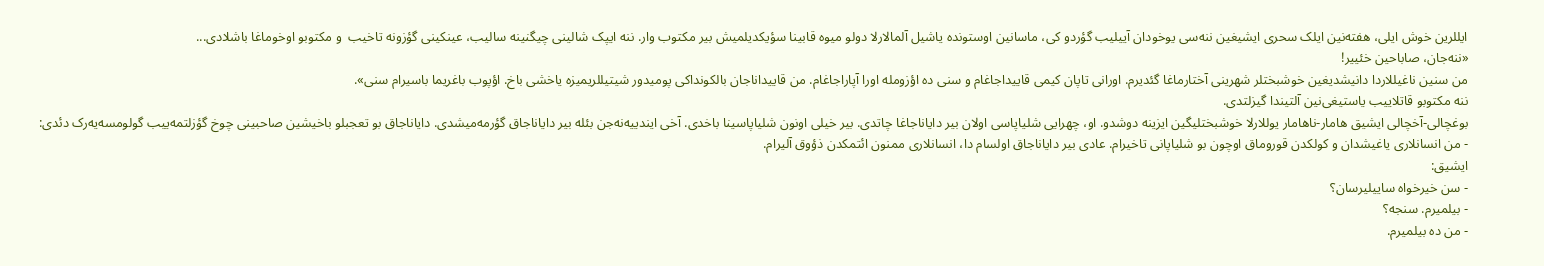ایللرین خوش ایلی، هفته‌نین ایلک سحری ایشیغین ننه‌سی یوخودان آییلیب گؤردو کی، ماسانین اوستونده یاشیل آلمالارلا دولو میوه قابینا سؤیکدیلمیش بیر مکتوب وار. ننه ایپک شالینی چیگنینه سالیب، عینكینی گؤزونه تاخیب  و مکتوبو اوخوماغا باشلادی...
«ننه‌جان، صاباحین خئییر!
من سنین ناغیللاردا دانیشدیغین خوشبختلر شهرینی آختارماغا گئدیرم. اورانی تاپان کیمی قاییداجاغام و سنی ده اؤزومله اورا آپاراجاغام. من قاییداناجان بالکونداکی پومیدور شیتیللریمیزه یاخشی باخ. اؤپوب باغریما باسیرام سنی».
ننه مکتوبو قاتلاییب یاستیغی‌نین آلتیندا گیزلتدی.
بوغچالی-آخچالی ایشیق هامار-ناهامار یوللارلا خوشبختلیگین ایزینه دوشدو. او، چهرایی شلیاپاسی اولان بیر دایاناجاغا چاتدی. بیر خیلی اونون شلیاپاسینا باخدی. آخی ایندییه‌نه‌جن بئله بیر دایاناجاق گؤرمه‌میشدی. دایاناجاق بو تعجبلو باخیشین صاحبینی چوخ گؤزلتمه‌ییب گولومسه‌یه‌رک دئدی:
- من انسانلاری یاغیشدان و کولکدن قوروماق اوچون بو شلیاپانی تاخیرام. عادی بیر دایاناجاق اولسام دا، انسانلاری ممنون ائتمکدن ذؤوق آلیرام.
ایشیق:
- سن خیرخواه ساییلیرسان؟
- بیلمیرم. سنجه؟
- من ده بیلمیرم.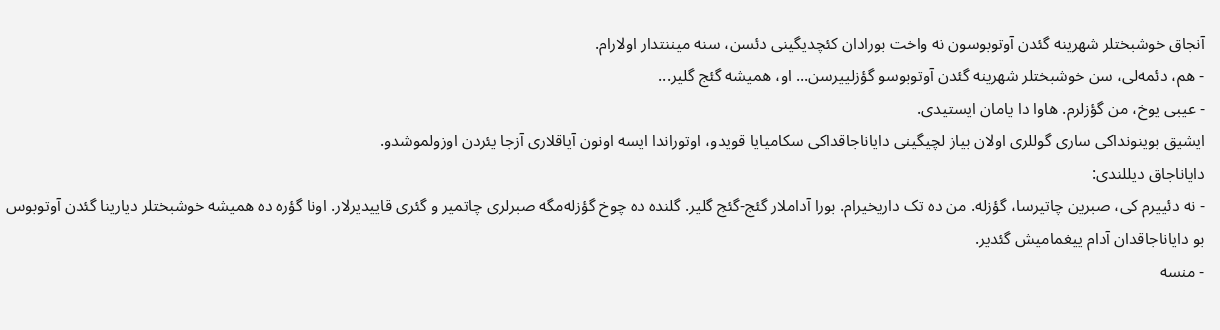آنجاق خوشبختلر شهرینه گئدن آوتوبوسون نه واخت بورادان کئچدیگینی دئسن، سنه میننتدار اولارام.
- هم، دئمه‌لی، سن خوشبختلر شهرینه گئدن آوتوبوسو گؤزلییرسن... او، همیشه گئج گلیر...
- عیبی یوخ، من گؤزلر‌م. هاوا دا یامان ایستیدی.
ایشیق بوینونداکی ساری گوللری اولان بیاز لچیگینی دایاناجاقداکی سکامیایا قویدو، اوتوراندا ایسه اونون آیاقلاری آزجا یئردن اوزولموشدو.
دایاناجاق دیللندی:
- نه دئییرم کی، صبرین چاتیرسا، گؤزله. من ده تک داریخیرام. بورا آداملار گئج-گئج گلیر. گلنده ده چوخ گؤزله‌مگه صبرلری چاتمیر و گئری قاییدیرلار. اونا گؤره ده همیشه خوشبختلر دیارینا گئدن آوتوبوس بو دایاناجاقدان آدام ییغمامیش گئدیر.
- منسه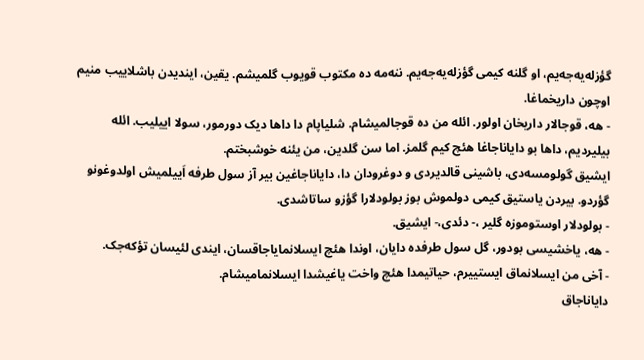گؤزله‌یه‌جه‌یم، او گلنه کیمی گؤزله‌یه‌جه‌یم. ننه‌مه ده مکتوب قویوب گلمیشم. یقین، ایندیدن باشلاییب منیم اوچون داریخماغا.
- هه، قوجالار داریخان اولور. ائله من ده قوجالمیشام. شلیاپام دا داها دیک دورمور، سولا اییلیب. ائله بیلیردیم، داها بو دایاناجاغا هئچ کیم گلمز. اما سن گلدین، من یئنه خوشبختم.
ایشیق گولومسه‌دی، باشینی قالدیردی و دوغرودان دا، دایاناجاغین بیر آز سول طرفه اَییلمیش اولدوغونو گؤردو. بیردن یاستیق کیمی دولموش بوز بولودلارا گؤزو ساتاشدی.
- بولودلار اوستوموزه گلیر ،- دئدی،- ایشیق.
- هه، یاخشیسی بودور، گل سول طرفده دایان، اوندا هئچ ایسلانمایاجاقسان، ایندی لئیسان تؤکه‌جک.
- آخی من ایسلانماق ایستییرم، حیاتیمدا هئچ واخت یاغیشدا ایسلانمامیشام.
دایاناجاق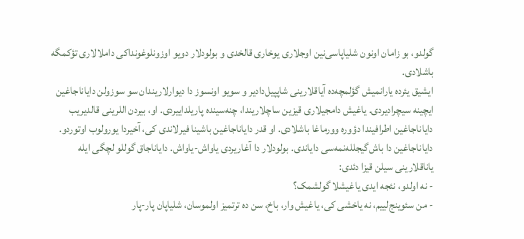گولدو، بو زامان اونون شلیاپاسی‌نین اوجلاری یوخاری قالخدی و بولودلار دویو اوزونلوغونداکی داملالاری تؤکمگه باشلادی.
ایشیق یئرده یارانمیش گؤلمچه‌ده آیاقلارینی شاپپیل‌دادیر و سویو اونسوز دا دیوارلاریندان سو سوزولن دایاناجاغین ایچینه سیچرادیردی. یاغیش دامجیلاری قیزین ساچلاریندا، چنه‌سینده پاریلداییردی. او، بیردن اللرینی قالدیریب دایاناجاغین اطرافیندا دؤوره وورماغا باشلادی. او قدر دایاناجاغین باشینا فیرلاندی کی، آخیردا یورولوب اوتوردو. دایاناجاغین دا باش‌گیجلله‌نمه‌سی دایاندی. بولودلار دا آغاریردی یاواش-یاواش. دایاناجاق گوللو لچگی ایله یاناقلارینی سیلن قیزا دئدی:
- نه اولدو، نئجه ایدی یاغیشلا گولشمک؟
- من سئوینج‌لییم، نه یاخشی کی، یاغیش وار، باخ، سن ده ترتمیز اولموسان، شلیاپان پار-پار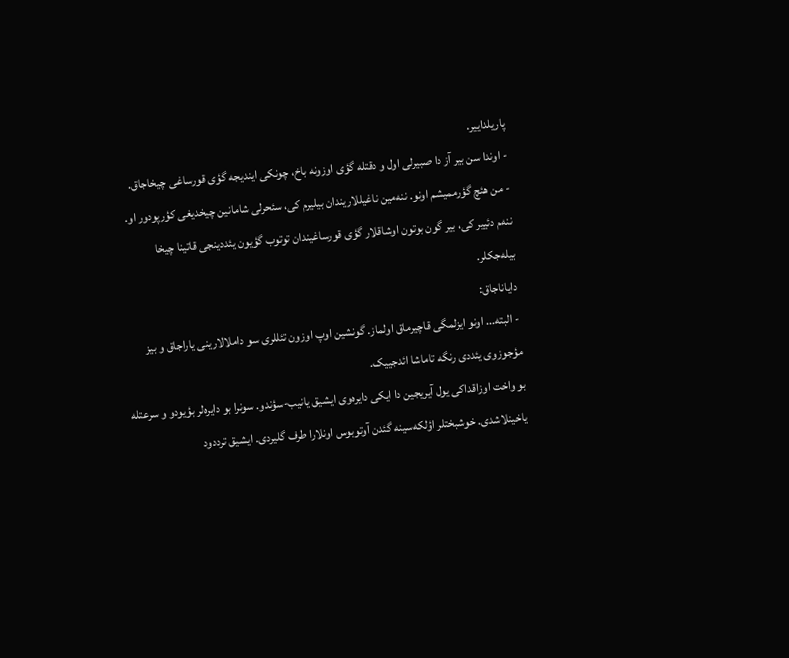پاریلداییر.
- اوندا سن بیر آز دا صبیرلی اول و دقتله گؤی اوزونه باخ، چونکی ایندیجه گؤی قورساغی چیخاجاق.
- من هئچ گؤرممیشم اونو. ننه‌مین ناغیللاریندان بیلیرم کی، سئحرلی شامانین چیخدیغی کؤرپودور او. ننه‌م دئییر کی، بیر گون بوتون اوشاقلار گؤی قورساغیندان توتوب گؤیون یئددینجی قاتینا چیخا بیله‌جکلر.
دایاناجاق:
- البته... اونو ایزلمگی قاچیرماق اولماز. گونشین اوپ اوزون تئللری سو داملالارینی یاراجاق و بیز مؤجوزوی یئددی رنگه تاماشا ائدجییک.
بو واخت اوزاقداکی یول آیریجین ‌دا ایکی دایره‌وی ایشیق یانیب-سؤندو. سونرا بو دایره‌لر بؤیودو و سرعتله یاخینلاشدی. خوشبختلر اؤلکه‌سینه گئدن آوتوبوس اونلارا طرف گلیردی. ایشیق ترددود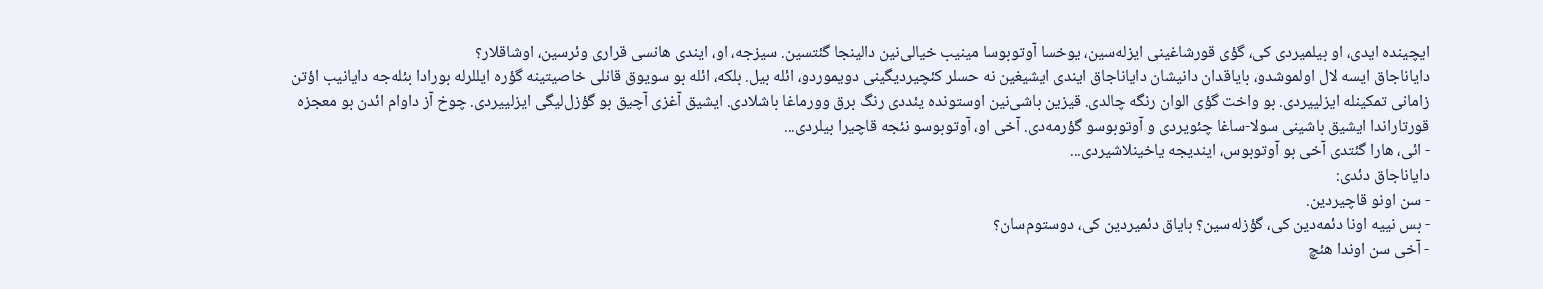ایچینده ایدی، او بیلمیردی کی، گؤی قورشاغینی ایزله‌سین، یوخسا آوتوبوسا مینیب خیالی‌نین دالینجا گئتسین. سیزجه، او، ایندی هانسی قراری وئرسین، اوشاقلار؟
دایاناجاق ایسه لال اولموشدو، بایاقدان دانیشان دایاناجاق ایندی ایشیغین نه حسلر کئچیردیگینی دویموردو، ائله بیل. بلکه، ائله بو سویوق قانلی خاصیتینه گؤره ایللرله بورادا بئله‌جه دایانیب اؤتن زامانی تمکینله ایزلییردی. بو واخت گؤی الوان رنگه چالدی. قیزین باشی‌نین اوستونده یئددی رنگ برق وورماغا باشلادی. ایشیق آغزی آچیق بو گؤزل‌لیگی ایزلییردی. چوخ آز داوام ائد‌ن بو معجزه قورتاراندا ایشیق باشینی سولا-ساغا چئویردی و آوتوبوسو گؤرمه‌دی. آخی او، آوتوبوسو نئجه قاچیرا بیلردی...
- ائی، هارا گئتدی آخی بو آوتوبوس، ایندیجه یاخینلاشیردی...
دایاناجاق دئدی:
- سن اونو قاچیردین.
- بس نيیه اونا دئمه‌دین کی، گؤزله‌سین؟ بایاق دئمیردین کی، دوستوم‌سان؟
- آخی سن اوندا هئچ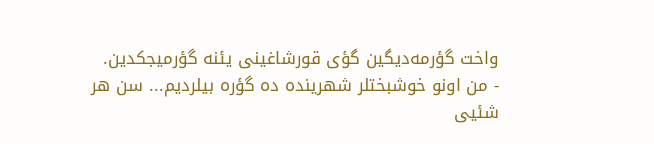واخت گؤرمه‌دیگین گؤی قورشاغینی یئنه گؤرمیجکدین.
- من اونو خوشبختلر شهرینده ده گؤره بیلردیم... سن هر شئیی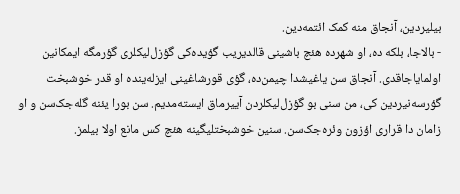بیلیردین، آنجاق منه کمک ائتمه‌دین.
- بالاجا، بلکه ده، او شهرده هئچ باشینی قالدیریب گؤیده‌کی گؤزل‌لیکلری گؤرمگه ایمکانین اولمایاجاقدی. آنجاق سن یاغیشدا چیمن‌ده، گؤی قورشاغینی ایزله‌ینده او قدر خوشبخت گؤرسه‌نیردین کی، من سنی بو گؤزل‌لیکلردن آییرماق ایسته‌مدیم. سن بورا یئنه گله‌جک‌سن و او زامان دا قراری اؤزون وئره‌جک‌سن. سنین خوشبختلیگینه هئچ کس مانع اولا بیلمز.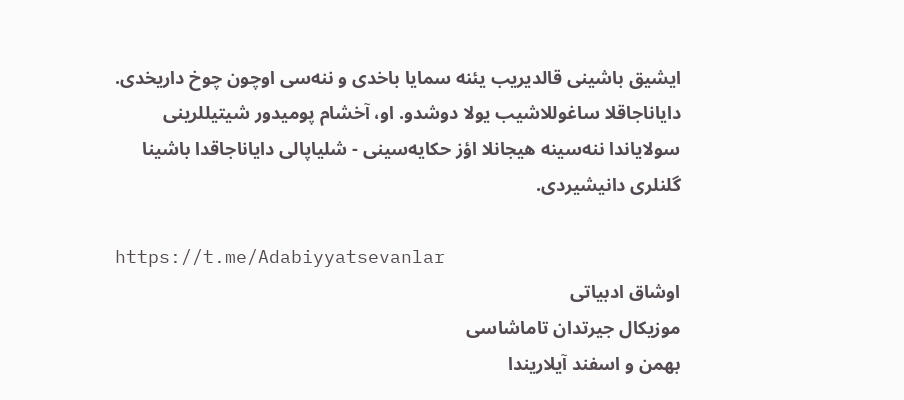ایشیق باشینی قالدیریب یئنه سمایا باخدی و ننه‌سی اوچون چوخ داریخدی. دایاناجاقلا ساغوللاشیب یولا دوشدو. او، آخشام پومیدور شیتیللرینی سولایاندا ننه‌سینه هیجانلا اؤز حکایه‌سینی - شلیاپالی دایاناجاقدا باشینا گلنلری دانیشیردی.

https://t.me/Adabiyyatsevanlar
اوشاق ادبیاتی
موزیکال جیرتدان تاماشاسی
بهمن و اسفند آیلاریندا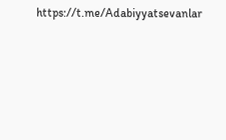https://t.me/Adabiyyatsevanlar